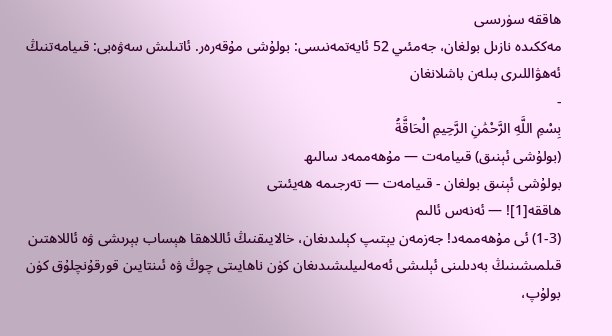ھاققە سۈرىسى
مەككىدە نازىل بولغان، جەمئىي 52 ئايەتمەنىسى: بولۇشى مۇقەرەر. ئاتىلىش سەۋەبى: قىيامەتنىڭ ئەھۋاللىرى بىلەن باشلانغان
-
بِسْمِ اللَّهِ الرَّحْمَٰنِ الرَّحِيمِ الْحَاقَّةُ
(بولۇشى ئېنىق) قىيامەت — مۇھەممەد سالىھ
بولۇشى ئېنىق بولغان - قىيامەت — تەرجىمە ھەيئىتى
ھاققە[1]! — ئەنەس ئالىم
(1-3) ئى مۇھەممەد! جەزمەن يېتىپ كېلىدىغان، خالايىقنىڭ ئاللاھقا ھېساب بېرىشى ۋە ئاللاھتىن قىلمىشىنىڭ بەدىلىنى ئېلىشى ئەمەلىيلىشىدىغان كۈن ناھايىتى چوڭ ۋە ئىنتايىن قورقۇنچلۇق كۈن بولۇپ،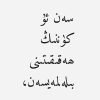سەن ئۇ كۈننىڭ ھەقىقىتىنى بىلەلمەيسەن،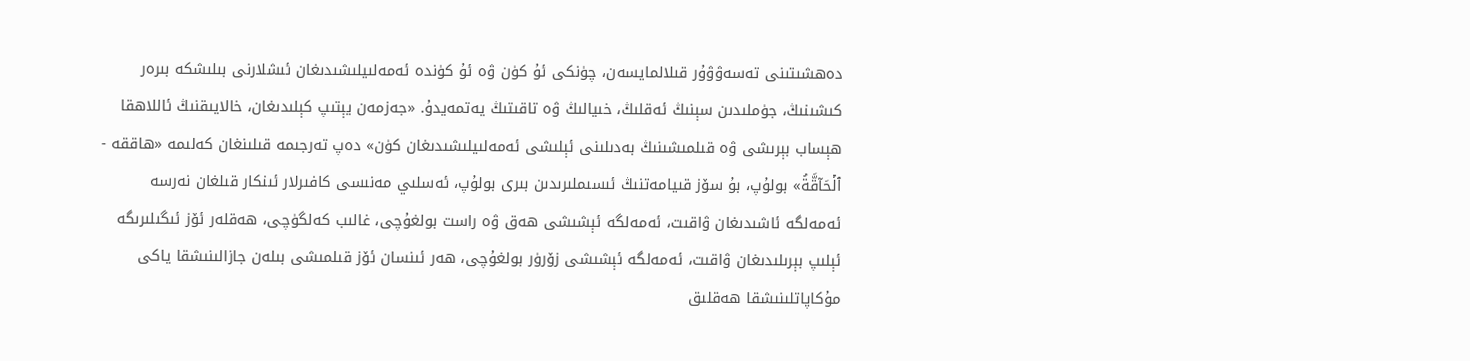دەھشىتىنى تەسەۋۋۇر قىلالمايسەن، چۈنكى ئۇ كۈن ۋە ئۇ كۈندە ئەمەلىيلىشىدىغان ئىشلارنى بىلىشكە بىرەر كىشىنىڭ، جۈملىدىن سېنىڭ ئەقلىڭ، خىيالىڭ ۋە تاقىتىڭ يەتمەيدۇ. «جەزمەن يېتىپ كېلىدىغان، خالايىقنىڭ ئاللاھقا ھېساب بېرىشى ۋە قىلمىشىنىڭ بەدىلىنى ئېلىشى ئەمەلىيلىشىدىغان كۈن» دەپ تەرجىمە قىلىنغان كەلىمە «ھاققە - ٱلۡحَآقَّةُ» بولۇپ، بۇ سۆز قىيامەتنىڭ ئىسىملىرىدىن بىرى بولۇپ، ئەسلىي مەنىسى كافىرلار ئىنكار قىلغان نەرسە ئەمەلگە ئاشىدىغان ۋاقىت، ئەمەلگە ئېشىشى ھەق ۋە راست بولغۇچى، غالىب كەلگۈچى، ھەقلەر ئۆز ئىگىلىرىگە ئېلىپ بېرىلىدىغان ۋاقىت، ئەمەلگە ئېشىشى زۆرۈر بولغۇچى، ھەر ئىنسان ئۆز قىلمىشى بىلەن جازالىنىشقا ياكى مۇكاپاتلىنىشقا ھەقلىق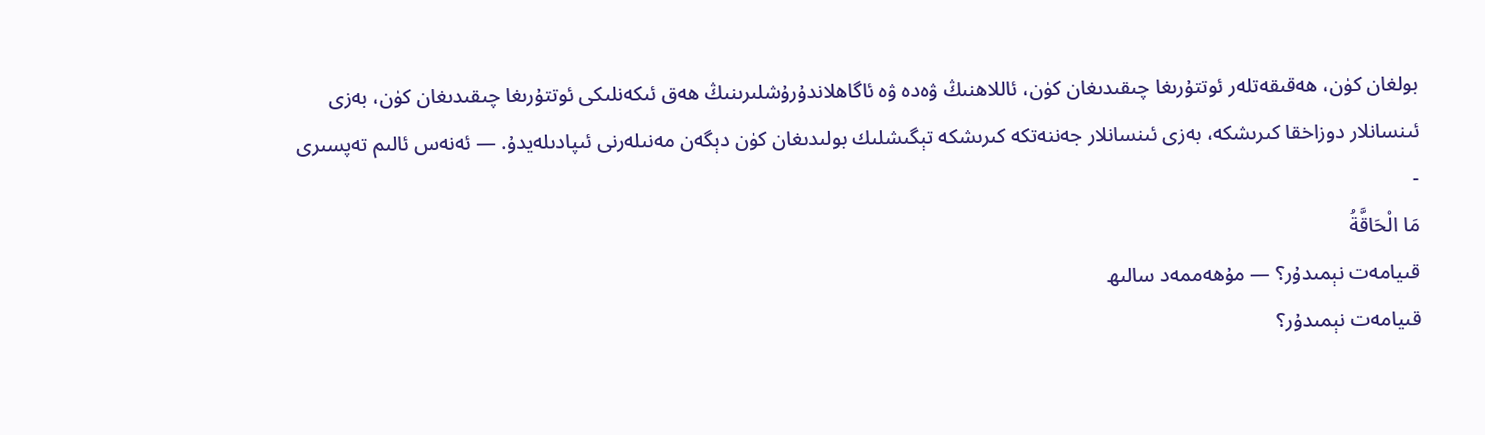بولغان كۈن، ھەقىقەتلەر ئوتتۇرىغا چىقىدىغان كۈن، ئاللاھنىڭ ۋەدە ۋە ئاگاھلاندۇرۇشلىرىنىڭ ھەق ئىكەنلىكى ئوتتۇرىغا چىقىدىغان كۈن، بەزى ئىنسانلار دوزاخقا كىرىشكە، بەزى ئىنسانلار جەننەتكە كىرىشكە تېگىشلىك بولىدىغان كۈن دېگەن مەنىلەرنى ئىپادىلەيدۇ. — ئەنەس ئالىم تەپسىرى
-
مَا الْحَاقَّةُ
قىيامەت نېمىدۇر؟ — مۇھەممەد سالىھ
قىيامەت نېمىدۇر؟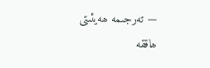— تەرجىمە ھەيئىتى
ھاققە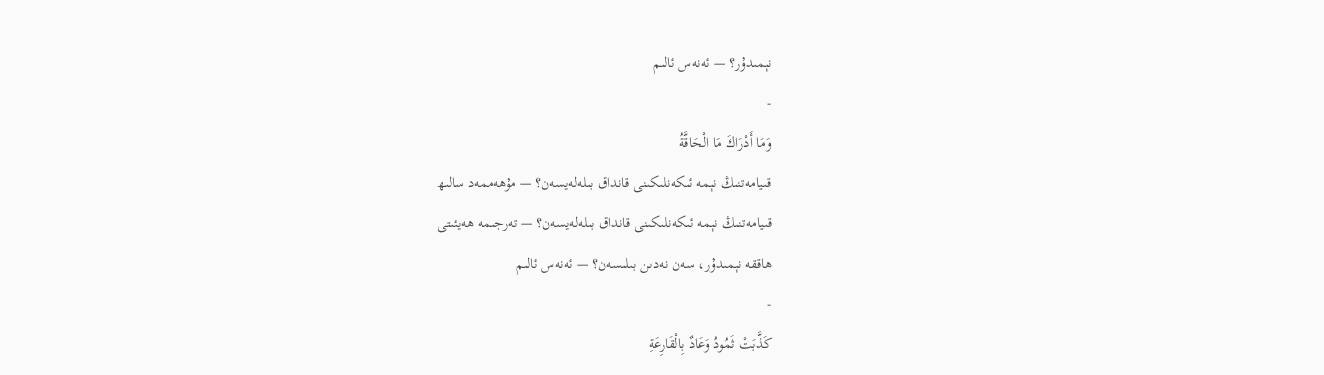نېمىدۇر؟ — ئەنەس ئالىم
-
وَمَا أَدْرَاكَ مَا الْحَاقَّةُ
قىيامەتنىڭ نېمە ئىكەنلىكىنى قانداق بىلەلەيسەن؟ — مۇھەممەد سالىھ
قىيامەتنىڭ نېمە ئىكەنلىكىنى قانداق بىلەلەيسەن؟ — تەرجىمە ھەيئىتى
ھاققە نېمىدۇر، سەن نەدىن بىلىسەن؟ — ئەنەس ئالىم
-
كَذَّبَتْ ثَمُودُ وَعَادٌ بِالْقَارِعَةِ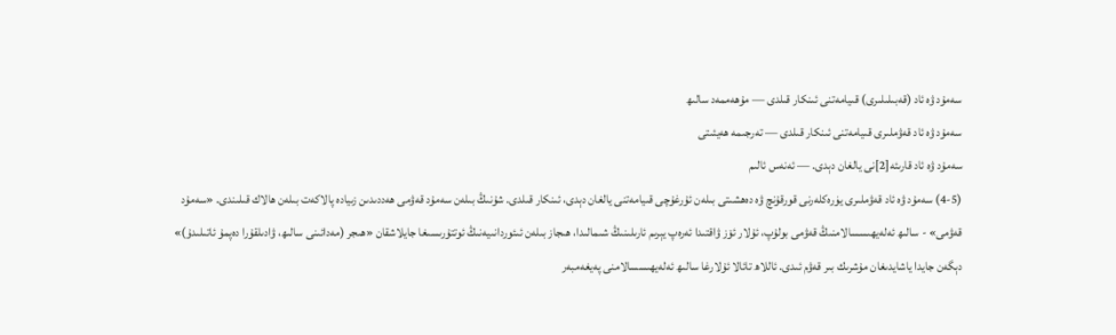سەمۇد ۋە ئاد (قەبىلىلىرى) قىيامەتنى ئىنكار قىلدى — مۇھەممەد سالىھ
سەمۇد ۋە ئاد قەۋملىرى قىيامەتنى ئىنكار قىلدى — تەرجىمە ھەيئىتى
سەمۇد ۋە ئاد قارىئە[2]نى يالغان دېدى. — ئەنەس ئالىم
(4-5) سەمۇد ۋە ئاد قەۋملىرى يۈرەكلەرنى قورقۇنچ ۋە دەھشىتى بىلەن ئۇرغۇچى قىيامەتنى يالغان دېدى، ئىنكار قىلدى. شۇنىڭ بىلەن سەمۇد قەۋمى ھەددىدىن زىيادە پالاكەت بىلەن ھالاك قىلىندى. «سەمۇد قەۋمى» - سالىھ ئەلەيھىسسالامنىڭ قەۋمى بولۇپ، ئۇلار ئۆز ۋاقتىدا ئەرەپ يېرىم ئارىلىنىڭ شىمالىدا، ھىجاز بىلەن ئىئوردانىيەنىڭ ئوتتۇرىسىغا جايلاشقان «ھىجر (مەدائىنى سالىھ، ۋادىلقۇرا دەپمۇ ئاتىلىدۇ)» دېگەن جايدا ياشايدىغان مۇشرىك بىر قەۋم ئىدى. ئاللاھ تائالا ئۇلارغا سالىھ ئەلەيھىسسالامنى پەيغەمبەر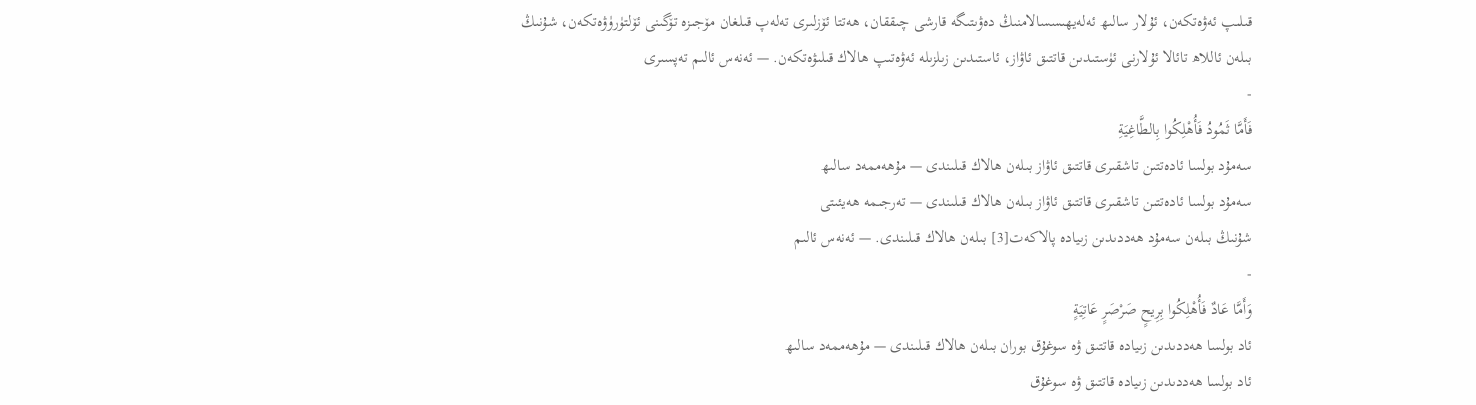قىلىپ ئەۋەتكەن، ئۇلار سالىھ ئەلەيھىسسالامنىڭ دەۋىتىگە قارشى چىققان، ھەتتا ئۆزلىرى تەلەپ قىلغان مۆجىزە تۆگىنى ئۆلتۈرۈۋەتكەن، شۇنىڭ بىلەن ئاللاھ تائالا ئۇلارنى ئۈستىدىن قاتتىق ئاۋاز، ئاستىدىن زىلزىلە ئەۋەتىپ ھالاك قىلىۋەتكەن. — ئەنەس ئالىم تەپسىرى
-
فَأَمَّا ثَمُودُ فَأُهْلِكُوا بِالطَّاغِيَةِ
سەمۇد بولسا ئادەتتىن تاشقىرى قاتتىق ئاۋاز بىلەن ھالاك قىلىندى — مۇھەممەد سالىھ
سەمۇد بولسا ئادەتتىن تاشقىرى قاتتىق ئاۋاز بىلەن ھالاك قىلىندى — تەرجىمە ھەيئىتى
شۇنىڭ بىلەن سەمۇد ھەددىدىن زىيادە پالاكەت[3] بىلەن ھالاك قىلىندى. — ئەنەس ئالىم
-
وَأَمَّا عَادٌ فَأُهْلِكُوا بِرِيحٍ صَرْصَرٍ عَاتِيَةٍ
ئاد بولسا ھەددىدىن زىيادە قاتتىق ۋە سوغۇق بوران بىلەن ھالاك قىلىندى — مۇھەممەد سالىھ
ئاد بولسا ھەددىدىن زىيادە قاتتىق ۋە سوغۇق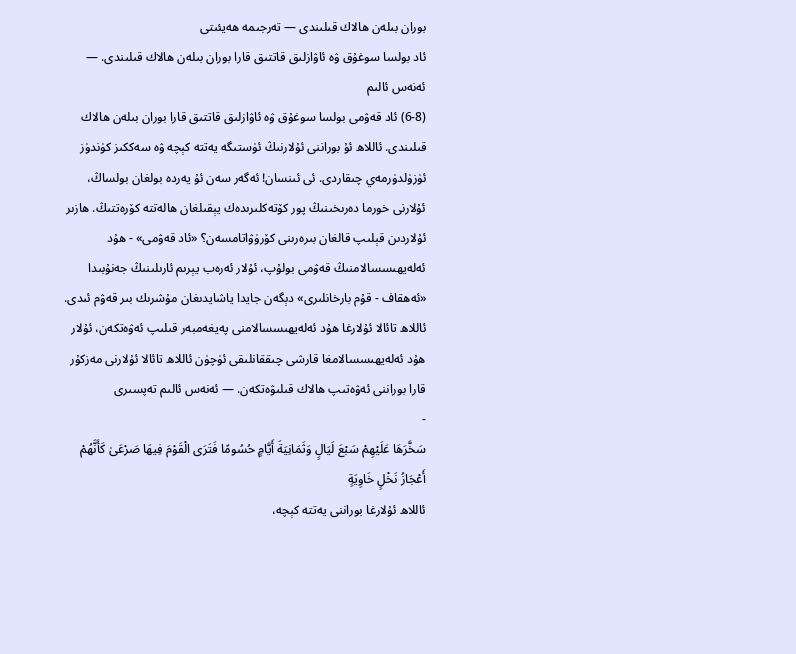بوران بىلەن ھالاك قىلىندى — تەرجىمە ھەيئىتى
ئاد بولسا سوغۇق ۋە ئاۋازلىق قاتتىق قارا بوران بىلەن ھالاك قىلىندى. — ئەنەس ئالىم
(6-8) ئاد قەۋمى بولسا سوغۇق ۋە ئاۋازلىق قاتتىق قارا بوران بىلەن ھالاك قىلىندى. ئاللاھ ئۇ بوراننى ئۇلارنىڭ ئۈستىگە يەتتە كېچە ۋە سەككىز كۈندۈز ئۈزۈلدۈرمەي چىقاردى. ئى ئىنسان! ئەگەر سەن ئۇ يەردە بولغان بولساڭ، ئۇلارنى خورما دەرىخىنىڭ پور كۆتەكلىرىدەك يېقىلغان ھالەتتە كۆرەتتىڭ. ھازىر ئۇلاردىن قېلىپ قالغان بىرەرىنى كۆرۈۋاتامسەن؟ «ئاد قەۋمى» - ھۇد ئەلەيھىسسالامنىڭ قەۋمى بولۇپ، ئۇلار ئەرەب يېرىم ئارىلىنىڭ جەنۇبىدا «ئەھقاف - قۇم بارخانلىرى» دېگەن جايدا ياشايدىغان مۇشرىك بىر قەۋم ئىدى. ئاللاھ تائالا ئۇلارغا ھۇد ئەلەيھىسسالامنى پەيغەمبەر قىلىپ ئەۋەتكەن، ئۇلار ھۇد ئەلەيھىسسالامغا قارشى چىققانلىقى ئۈچۈن ئاللاھ تائالا ئۇلارنى مەزكۇر قارا بوراننى ئەۋەتىپ ھالاك قىلىۋەتكەن. — ئەنەس ئالىم تەپسىرى
-
سَخَّرَهَا عَلَيْهِمْ سَبْعَ لَيَالٍ وَثَمَانِيَةَ أَيَّامٍ حُسُومًا فَتَرَى الْقَوْمَ فِيهَا صَرْعَىٰ كَأَنَّهُمْ أَعْجَازُ نَخْلٍ خَاوِيَةٍ
ئاللاھ ئۇلارغا بوراننى يەتتە كېچە،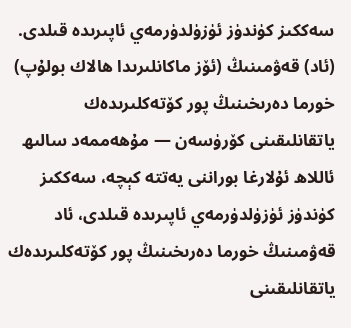سەككىز كۈندۈز ئۈزۈلدۈرمەي ئاپىرىدە قىلدى. (ئاد) قەۋمىنىڭ (ئۆز ماكانلىرىدا ھالاك بولۇپ) خورما دەرىخىنىڭ پور كۆتەكلىرىدەك ياتقانلىقىنى كۆرۈسەن — مۇھەممەد سالىھ
ئاللاھ ئۇلارغا بوراننى يەتتە كېچە، سەككىز كۈندۈز ئۈزۈلدۈرمەي ئاپىرىدە قىلدى، ئاد قەۋمىنىڭ خورما دەرىخىنىڭ پور كۆتەكلىرىدەك ياتقانلىقىنى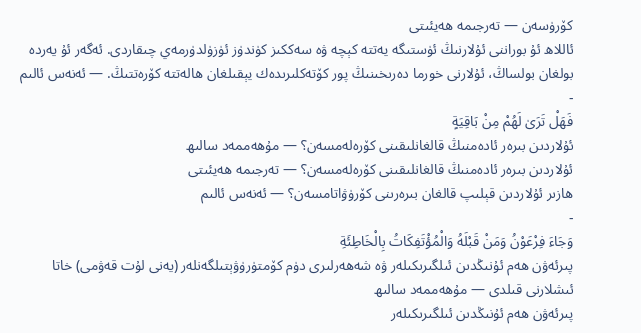كۆرۈسەن — تەرجىمە ھەيئىتى
ئاللاھ ئۇ بوراننى ئۇلارنىڭ ئۈستىگە يەتتە كېچە ۋە سەككىز كۈندۈز ئۈزۈلدۈرمەي چىقاردى. ئەگەر ئۇ يەردە بولغان بولساڭ، ئۇلارنى خورما دەرىخىنىڭ پور كۆتەكلىرىدەك يېقىلغان ھالەتتە كۆرەتتىڭ. — ئەنەس ئالىم
-
فَهَلْ تَرَىٰ لَهُمْ مِنْ بَاقِيَةٍ
ئۇلاردىن بىرەر ئادەمنىڭ قالغانلىقىنى كۆرەلەمسەن؟ — مۇھەممەد سالىھ
ئۇلاردىن بىرەر ئادەمنىڭ قالغانلىقىنى كۆرەلەمسەن؟ — تەرجىمە ھەيئىتى
ھازىر ئۇلاردىن قېلىپ قالغان بىرەرىنى كۆرۈۋاتامسەن؟ — ئەنەس ئالىم
-
وَجَاءَ فِرْعَوْنُ وَمَنْ قَبْلَهُ وَالْمُؤْتَفِكَاتُ بِالْخَاطِئَةِ
پىرئەۋن ھەم ئۇنىڭدىن ئىلگىرىكىلەر ۋە شەھەرلىرى دۈم كۆمتۈرۈۋېتىلگەنلەر (يەنى لۇت قەۋمى) خاتا ئىشلارنى قىلدى — مۇھەممەد سالىھ
پىرئەۋن ھەم ئۇنىڭدىن ئىلگىرىكىلەر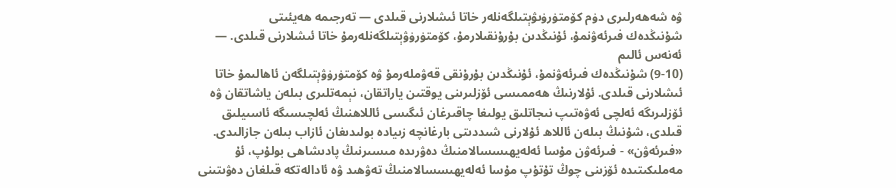ۋە شەھەرلىرى دۈم كۆمتۈرۈىۋېتىلگەنلەر خاتا ئىشلارنى قىلدى — تەرجىمە ھەيئىتى
شۇنىڭدەك فىرئەۋنمۇ، ئۇنىڭدىن بۇرۇنقىلارمۇ، كۆمتۈرۈۋېتىلگەنلەرمۇ خاتا ئىشلارنى قىلدى. — ئەنەس ئالىم
(9-10) شۇنىڭدەك فىرئەۋنمۇ، ئۇنىڭدىن بۇرۇنقى قەۋملەرمۇ ۋە كۆمتۈرۈۋېتىلگەن ئاھالىمۇ خاتا ئىشلارنى قىلدى. ئۇلارنىڭ ھەممىسى ئۆزلىرىنى يوقتىن ياراتقان، نېمەتلىرى بىلەن ياشاتقان ۋە ئۆزلىرىگە ئەلچى ئەۋەتىپ نىجاتلىق يولىغا چاقىرغان ئىگىسى ئاللاھنىڭ ئەلچىسىگە ئاسىيلىق قىلدى، شۇنىڭ بىلەن ئاللاھ ئۇلارنى شىددىتى بارغانچە زىيادە بولىدىغان ئازاب بىلەن جازالىدى. «فىرئەۋن» - فىرئەۋن مۇسا ئەلەيھىسسالامنىڭ دەۋرىدە مىسىرنىڭ پادىشاھى بولۇپ، ئۇ مەملىكىتىدە ئۆزىنى چوڭ تۇتۇپ مۇسا ئەلەيھىسسالامنىڭ تەۋھىد ۋە ئادالەتكە قىلغان دەۋىتىنى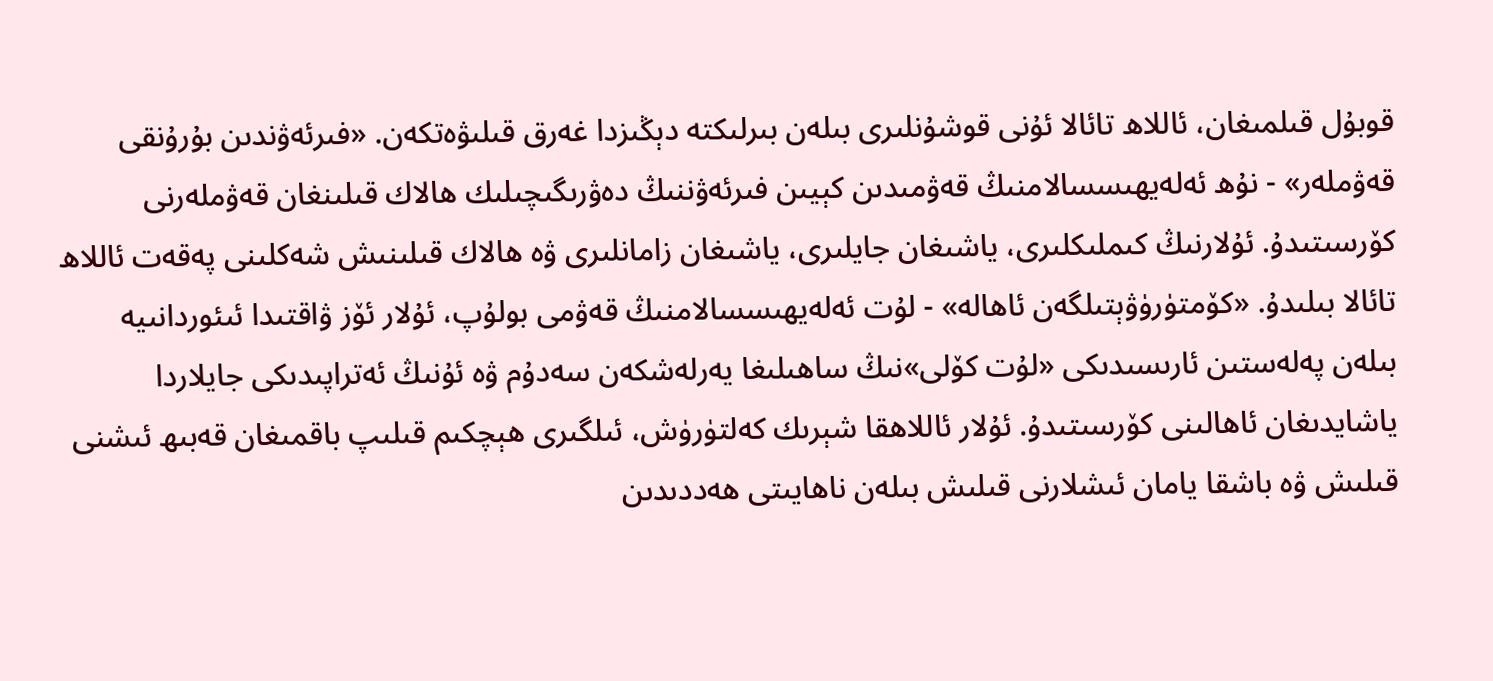قوبۇل قىلمىغان، ئاللاھ تائالا ئۇنى قوشۇنلىرى بىلەن بىرلىكتە دېڭىزدا غەرق قىلىۋەتكەن. «فىرئەۋندىن بۇرۇنقى قەۋملەر» - نۇھ ئەلەيھىسسالامنىڭ قەۋمىدىن كېيىن فىرئەۋننىڭ دەۋرىگىچىلىك ھالاك قىلىنغان قەۋملەرنى كۆرسىتىدۇ. ئۇلارنىڭ كىملىكلىرى، ياشىغان جايلىرى، ياشىغان زامانلىرى ۋە ھالاك قىلىنىش شەكلىنى پەقەت ئاللاھ تائالا بىلىدۇ. «كۆمتۈرۈۋېتىلگەن ئاھالە» - لۇت ئەلەيھىسسالامنىڭ قەۋمى بولۇپ، ئۇلار ئۆز ۋاقتىدا ئىئوردانىيە بىلەن پەلەستىن ئارىسىدىكى «لۇت كۆلى»نىڭ ساھىلىغا يەرلەشكەن سەدۇم ۋە ئۇنىڭ ئەتراپىدىكى جايلاردا ياشايدىغان ئاھالىنى كۆرسىتىدۇ. ئۇلار ئاللاھقا شېرىك كەلتۈرۈش، ئىلگىرى ھېچكىم قىلىپ باقمىغان قەبىھ ئىشنى قىلىش ۋە باشقا يامان ئىشلارنى قىلىش بىلەن ناھايىتى ھەددىدىن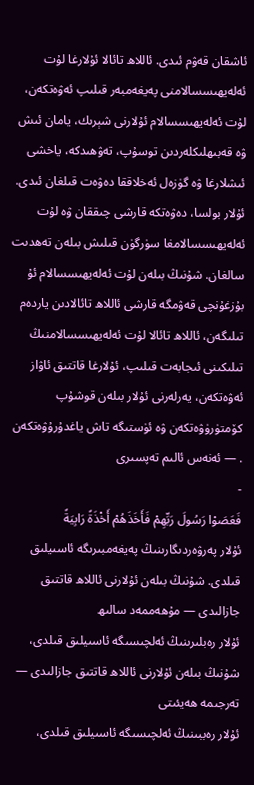ئاشقان قەۋم ئىدى. ئاللاھ تائالا ئۇلارغا لۇت ئەلەيھىسسالامنى پەيغەمبەر قىلىپ ئەۋەتكەن، لۇت ئەلەيھىسسالام ئۇلارنى شېرىك، يامان ئىش ۋە قەبىھلىكلەردىن توسۇپ، تەۋھىدكە، ياخشى ئىشلارغا ۋە گۈزەل ئەخلاققا دەۋەت قىلغان ئىدى. ئۇلار بولسا، دەۋەتكە قارشى چىققان ۋە لۇت ئەلەيھىسسالامغا سۈرگۈن قىلىش بىلەن تەھدىت سالغان. شۇنىڭ بىلەن لۇت ئەلەيھىسسالام ئۇ بۇزغۇنچى قەۋمگە قارشى ئاللاھ تائالادىن ياردەم تىلىگەن، ئاللاھ تائالا لۇت ئەلەيھىسسالامنىڭ تىلىكىنى ئىجابەت قىلىپ، ئۇلارغا قاتتىق ئاۋاز ئەۋەتكەن، يەرلەرنى ئۇلار بىلەن قوشۇپ كۆمتۈرۈۋەتكەن ۋە ئۈستىگە تاش ياغدۇرۇۋەتكەن . — ئەنەس ئالىم تەپسىرى
-
فَعَصَوْا رَسُولَ رَبِّهِمْ فَأَخَذَهُمْ أَخْذَةً رَابِيَةً
ئۇلار پەرۋەردىگارىنىڭ پەيغەمبىرىگە ئاسىيلىق قىلدى. شۇنىڭ بىلەن ئۇلارنى ئاللاھ قاتتىق جازالىدى — مۇھەممەد سالىھ
ئۇلار رەبلىرىنىڭ ئەلچىسىگە ئاسىيلىق قىلدى، شۇنىڭ بىلەن ئۇلارنى ئاللاھ قاتتىق جازالىدى — تەرجىمە ھەيئىتى
ئۇلار رەببىنىڭ ئەلچىسىگە ئاسىيلىق قىلدى،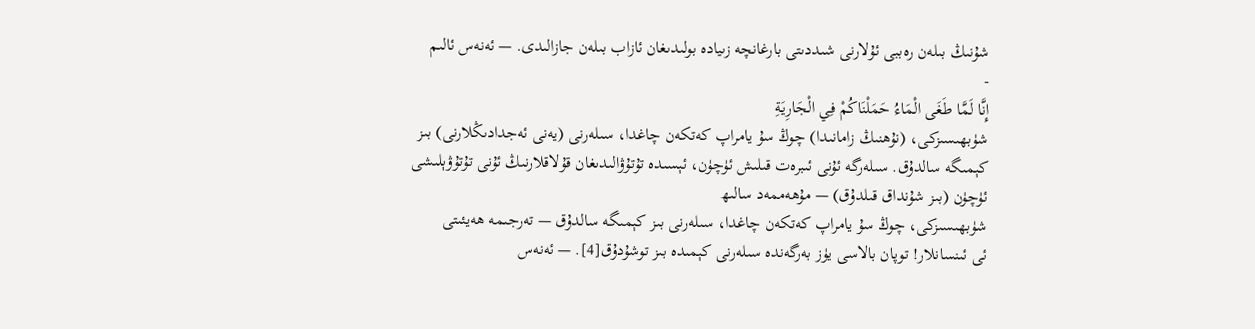شۇنىڭ بىلەن رەببى ئۇلارنى شىددىتى بارغانچە زىيادە بولىدىغان ئازاب بىلەن جازالىدى. — ئەنەس ئالىم
-
إِنَّا لَمَّا طَغَى الْمَاءُ حَمَلْنَاكُمْ فِي الْجَارِيَةِ
شۈبھىسىزكى، (نۇھنىڭ زامانىدا) چوڭ سۇ يامراپ كەتكەن چاغدا، سىلەرنى (يەنى ئەجدادىڭلارنى) بىز كېمىگە سالدۇق. سىلەرگە ئۇنى ئىبرەت قىلىش ئۈچۈن، ئېسىدە تۇتۇۋالىدىغان قۇلاقلارنىڭ ئۇنى تۇتۇۋېلىشى ئۈچۈن (بىز شۇنداق قىلدۇق) — مۇھەممەد سالىھ
شۈبھىسىزكى، چوڭ سۇ يامراپ كەتكەن چاغدا، سىلەرنى بىز كېمىگە سالدۇق — تەرجىمە ھەيئىتى
ئى ئىنسانلار! توپان بالاسى يۈز بەرگەندە سىلەرنى كېمىدە بىز توشۇدۇق[4]. — ئەنەس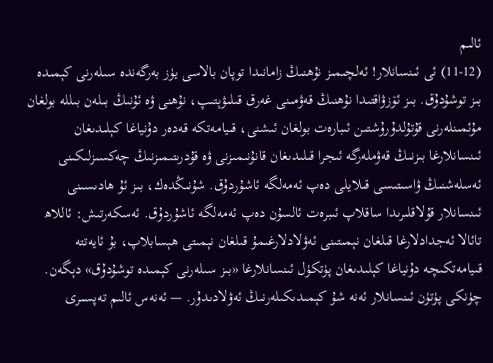ئالىم
(11-12) ئى ئىنسانلار! ئەلچىمىز نۇھنىڭ زامانىدا توپان بالاسى يۈز بەرگەندە سىلەرنى كېمىدە بىز توشۇدۇق. بىز ئۆزۋاقتىدا نۇھنىڭ قەۋمىنى غەرق قىلىۋېتىپ، نۇھنى ۋە ئۇنىڭ بىلەن بىللە بولغان مۇئمىنلەرنى قۇتۇلدۇرۇشتىن ئىبارەت بولغان ئىشنى، قىيامەتكە قەدەر دۇنياغا كېلىدىغان ئىنسانلارغا بىزنىڭ قەۋملەرگە ئىجرا قىلىدىغان قانۇنىمىزنى ۋە قۇدرىتىمىزنىڭ چەكسىزلىكىنى ئەسلەشنىڭ ۋاسىتىسى قىلايلى دەپ ئەمەلگە ئاشۇردۇق. شۇنىڭدەك، بىز ئۇ ھادىسىنى ئىنسانلار قۇلاقلىرىدا ساقلاپ ئىبرەت ئالسۇن دەپ ئەمەلگە ئاشۇردۇق. ئەسكەرتىش: ئاللاھ تائالا ئەجدادلارغا قىلغان نېمىتىنى ئەۋلادلارغىمۇ قىلغان نېمىتى ھېسابلاپ، بۇ ئايەتتە قىيامەتكىچە دۇنياغا كېلىدىغان پۈتكۈل ئىنسانلارغا «بىز سىلەرنى كېمىدە توشۇدۇق» دېگەن. چۈنكى پۈتۈن ئىنسانلار ئەنە شۇ كېمىدىكىلەرنىڭ ئەۋلادىدۇر. — ئەنەس ئالىم تەپسىرى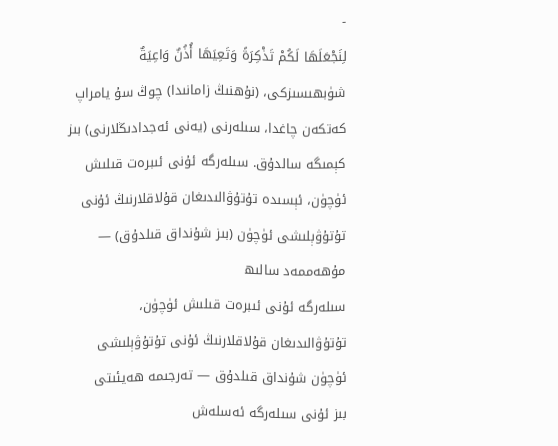-
لِنَجْعَلَهَا لَكُمْ تَذْكِرَةً وَتَعِيَهَا أُذُنٌ وَاعِيَةٌ
شۈبھىسىزكى، (نۇھنىڭ زامانىدا) چوڭ سۇ يامراپ كەتكەن چاغدا، سىلەرنى (يەنى ئەجدادىڭلارنى) بىز كېمىگە سالدۇق. سىلەرگە ئۇنى ئىبرەت قىلىش ئۈچۈن، ئېسىدە تۇتۇۋالىدىغان قۇلاقلارنىڭ ئۇنى تۇتۇۋېلىشى ئۈچۈن (بىز شۇنداق قىلدۇق) — مۇھەممەد سالىھ
سىلەرگە ئۇنى ئىبرەت قىلىش ئۈچۈن، تۇتۇۋالىدىغان قۇلاقلارنىڭ ئۇنى تۇتۇۋېلىشى ئۈچۈن شۇنداق قىلدۇق — تەرجىمە ھەيئىتى
بىز ئۇنى سىلەرگە ئەسلەش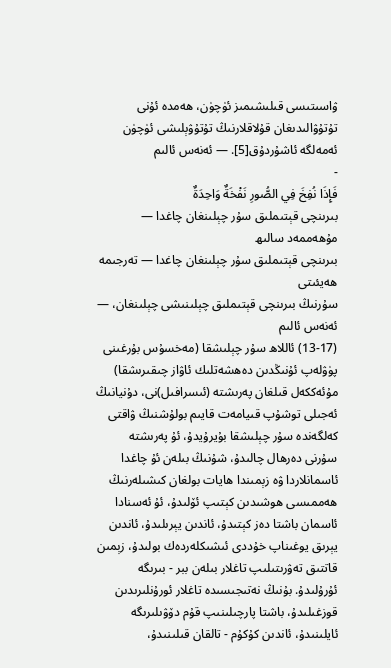ۋاسىتىسى قىلىشىمىز ئۈچۈن، ھەمدە ئۇنى تۇتۇۋالىدىغان قۇلاقلارنىڭ تۇتۇۋېلىشى ئۈچۈن ئەمەلگە ئاشۇردۇق[5]. — ئەنەس ئالىم
-
فَإِذَا نُفِخَ فِي الصُّورِ نَفْخَةٌ وَاحِدَةٌ
بىرىنچى قېتىملىق سۇر چېلىنغان چاغدا — مۇھەممەد سالىھ
بىرىنچى قېتىملىق سۇر چېلىنغان چاغدا — تەرجىمە ھەيئىتى
سۇرنىڭ بىرىنچى قېتىملىق چېلىنىشى چېلىنغان، — ئەنەس ئالىم
(13-17) ئاللاھ سۇر چېلىشقا (مەخسۇس بۇرغىنى پۈۋلەپ ئۇنىڭدىن دەھشەتلىك ئاۋاز چىقىرىشقا) مۇئەككەل قىلغان پەرىشتە (ئىسرافىل)نى، دۇنيانىڭ ئەجىلى توشۇپ قىيامەت قايىم بولۇشنىڭ ۋاقتى كەلگەندە سۇر چېلىشقا بۇيرۇيدۇ، ئۇ پەرىشتە سۇرنى دەرھال چالىدۇ، شۇنىڭ بىلەن ئۇ چاغدا ئاسمانلاردا ۋە زېمىندا ھايات بولغان كىشىلەرنىڭ ھەممىسى ھوشىدىن كېتىپ ئۆلىدۇ، ئۇ ئەسنادا ئاسمان باشتا دەز كېتىدۇ، ئاندىن يېرىلىدۇ، ئاندىن يېرىق يوغىناپ خۇددى ئىشىكلەردەك بولىدۇ، زېمىن قاتتىق تەۋرىتىلىپ تاغلار بىلەن ببر - بىرىگە ئۇرۇلىدۇ. بۇنىڭ نەتىجىسىدە تاغلار ئورۇنلىرىدىن قوزغىلىدۇ، باشتا پارچىلىنىپ قۇم دۆۋىلىرىگە ئايلىنىدۇ، ئاندىن كۇكۇم - تالقان قىلىنىدۇ،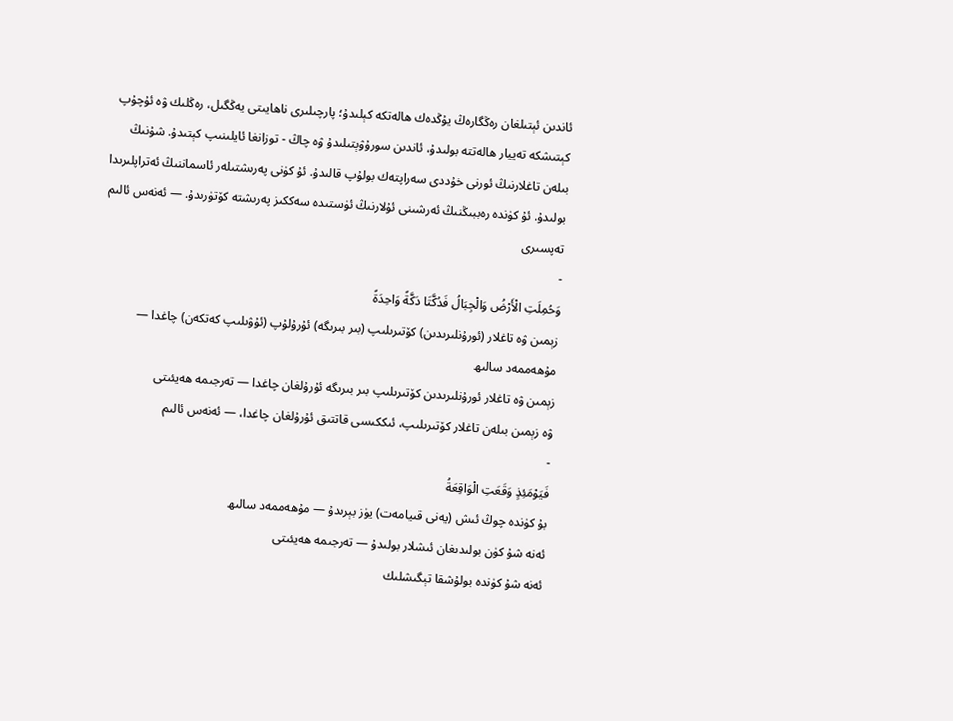ئاندىن ئېتىلغان رەڭگارەڭ يۇڭدەك ھالەتكە كېلىدۇ؛ پارچىلىرى ناھايىتى يەڭگىل، رەڭلىك ۋە ئۇچۇپ كېتىشكە تەييار ھالەتتە بولىدۇ، ئاندىن سورۇۋېتىلىدۇ ۋە چاڭ - توزانغا ئايلىنىپ كېتىدۇ. شۇنىڭ بىلەن تاغلارنىڭ ئورنى خۇددى سەراپتەك بولۇپ قالىدۇ. ئۇ كۈنى پەرىشتىلەر ئاسماننىڭ ئەتراپلىرىدا بولىدۇ. ئۇ كۈندە رەببىڭنىڭ ئەرشىنى ئۇلارنىڭ ئۈستىدە سەككىز پەرىشتە كۆتۈرىدۇ. — ئەنەس ئالىم تەپسىرى
-
وَحُمِلَتِ الْأَرْضُ وَالْجِبَالُ فَدُكَّتَا دَكَّةً وَاحِدَةً
زېمىن ۋە تاغلار (ئورۇنلىرىدىن) كۆتىرىلىپ (بىر بىرىگە) ئۇرۇلۇپ (ئۇۋىلىپ كەتكەن) چاغدا — مۇھەممەد سالىھ
زېمىن ۋە تاغلار ئورۇنلىرىدىن كۆتىرىلىپ بىر بىرىگە ئۇرۇلغان چاغدا — تەرجىمە ھەيئىتى
ۋە زېمىن بىلەن تاغلار كۆتىرىلىپ، ئىككىسى قاتتىق ئۇرۇلغان چاغدا، — ئەنەس ئالىم
-
فَيَوْمَئِذٍ وَقَعَتِ الْوَاقِعَةُ
بۇ كۈندە چوڭ ئىش (يەنى قىيامەت) يۈز بېرىدۇ — مۇھەممەد سالىھ
ئەنە شۇ كۈن بولىدىغان ئىشلار بولىدۇ — تەرجىمە ھەيئىتى
ئەنە شۇ كۈندە بولۇشقا تېگىشلىك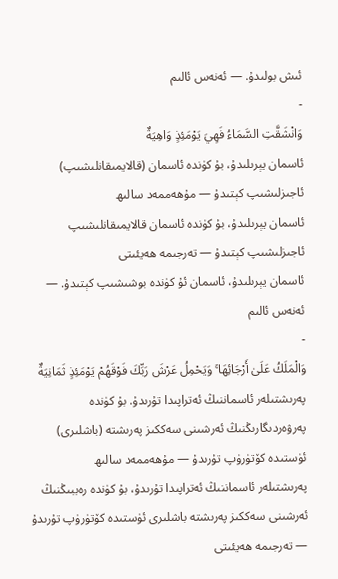ئىش بولىدۇ. — ئەنەس ئالىم
-
وَانْشَقَّتِ السَّمَاءُ فَهِيَ يَوْمَئِذٍ وَاهِيَةٌ
ئاسمان يېرىلىدۇ، بۇ كۈندە ئاسمان (قالايمىقانلىشىپ) ئاجىزلىشىپ كېتىدۇ — مۇھەممەد سالىھ
ئاسمان يېرىلىدۇ، بۇ كۈندە ئاسمان قالايمىقانلىشىپ ئاجىزلىشىپ كېتىدۇ — تەرجىمە ھەيئىتى
ئاسمان يېرىلىدۇ، ئاسمان ئۇ كۈندە بوشىشىپ كېتىدۇ. — ئەنەس ئالىم
-
وَالْمَلَكُ عَلَىٰ أَرْجَائِهَا ۚ وَيَحْمِلُ عَرْشَ رَبِّكَ فَوْقَهُمْ يَوْمَئِذٍ ثَمَانِيَةٌ
پەرىشتىلەر ئاسماننىڭ ئەتراپىدا تۇرىدۇ. بۇ كۈندە پەرۋەردىگارىڭنىڭ ئەرشىنى سەككىز پەرىشتە (باشلىرى) ئۈستىدە كۆتۈرۈپ تۇرىدۇ — مۇھەممەد سالىھ
پەرىشتىلەر ئاسماننىڭ ئەتراپىدا تۇرىدۇ، بۇ كۈندە رەببىڭنىڭ ئەرشىنى سەككىز پەرىشتە باشلىرى ئۈستىدە كۆتۈرۈپ تۇرىدۇ — تەرجىمە ھەيئىتى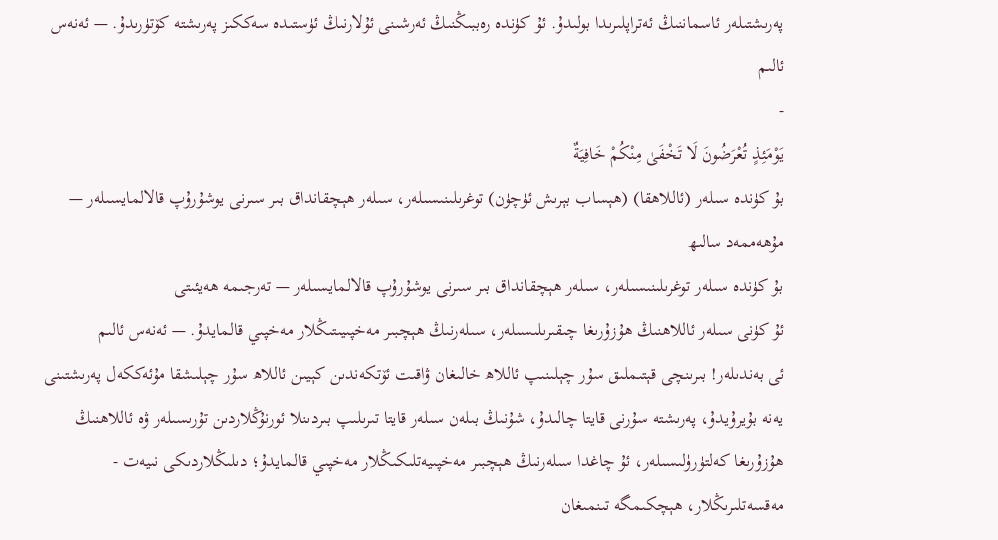پەرىشتىلەر ئاسماننىڭ ئەتراپلىرىدا بولىدۇ. ئۇ كۈندە رەببىڭنىڭ ئەرشىنى ئۇلارنىڭ ئۈستىدە سەككىز پەرىشتە كۆتۈرىدۇ. — ئەنەس ئالىم
-
يَوْمَئِذٍ تُعْرَضُونَ لَا تَخْفَىٰ مِنْكُمْ خَافِيَةٌ
بۇ كۈندە سىلەر (ئاللاھقا) (ھېساب بېرىش ئۈچۈن) توغرىلىنىسىلەر، سىلەر ھېچقانداق بىر سىرنى يوشۇرۇپ قالالمايسىلەر — مۇھەممەد سالىھ
بۇ كۈندە سىلەر توغرىلىنىسىلەر، سىلەر ھېچقانداق بىر سىرنى يوشۇرۇپ قالالمايسىلەر — تەرجىمە ھەيئىتى
ئۇ كۈنى سىلەر ئاللاھنىڭ ھۇزۇرىغا چىقىرىلىسىلەر، سىلەرنىڭ ھېچبىر مەخپىيىتىڭلار مەخپىي قالمايدۇ. — ئەنەس ئالىم
ئى بەندىلەر! بىرىنچى قېتىملىق سۇر چېلىنىپ ئاللاھ خالىغان ۋاقىت ئۆتكەندىن كېيىن ئاللاھ سۇر چېلىشقا مۇئەككەل پەرىشتىنى يەنە بۇيرۇيدۇ، پەرىشتە سۇرنى قايتا چالىدۇ، شۇنىڭ بىلەن سىلەر قايتا تىرىلىپ بىردىنلا ئورنۇڭلاردىن تۇرىسىلەر ۋە ئاللاھنىڭ ھۇزۇرىغا كەلتۈرۈلىسىلەر، ئۇ چاغدا سىلەرنىڭ ھېچبىر مەخپىيەتلىكىڭلار مەخپىي قالمايدۇ؛ دىلىڭلاردىكى نىيەت - مەقسەتلىرىڭلار، ھېچكىمگە تىنمىغان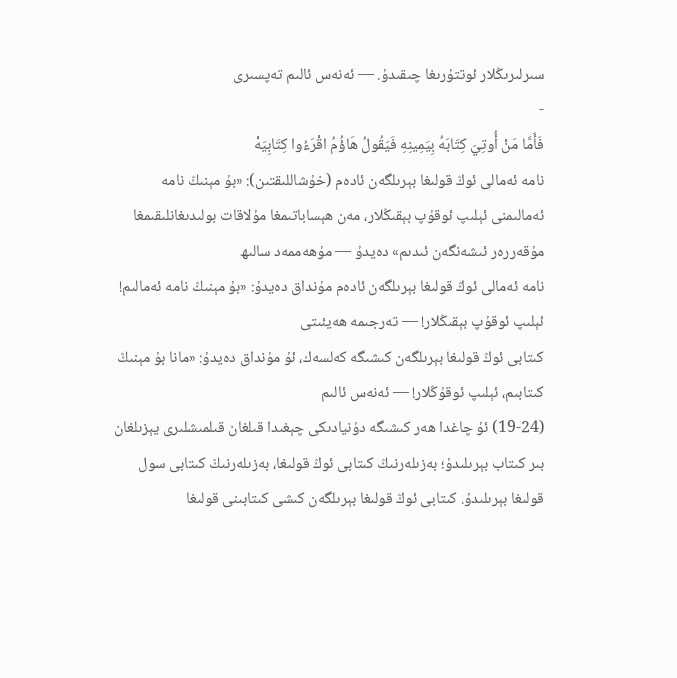سىرلىرىڭلار ئوتتۇرىغا چىقىدۇ. — ئەنەس ئالىم تەپسىرى
-
فَأَمَّا مَنْ أُوتِيَ كِتَابَهُ بِيَمِينِهِ فَيَقُولُ هَاؤُمُ اقْرَءُوا كِتَابِيَهْ
نامە ئەمالى ئوڭ قولىغا بېرىلگەن ئادەم (خۇشاللىقتىن): «بۇ مېنىڭ نامە ئەمالىمنى ئېلىپ ئوقۇپ بېقىڭلار، مەن ھېساباتىمغا مۇلاقات بولىدىغانلىقىمغا مۇقەررەر ئىشەنگەن ئىدىم» دەيدۇ — مۇھەممەد سالىھ
نامە ئەمالى ئوڭ قولىغا بېرىلگەن ئادەم مۇنداق دەيدۇ: «بۇ مېنىڭ نامە ئەمالىم! ئېلىپ ئوقۇپ بېقىڭلار! — تەرجىمە ھەيئىتى
كىتابى ئوڭ قولىغا بېرىلگەن كىشىگە كەلسەك، ئۇ مۇنداق دەيدۇ: «مانا بۇ مېنىڭ كىتابىم، ئېلىپ ئوقۇڭلار! — ئەنەس ئالىم
(19-24) ئۇ چاغدا ھەر كىشىگە دۇنيادىكى چېغىدا قىلغان قىلمىشلىرى يېزىلغان بىر كىتاب بېرىلىدۇ؛ بەزىلەرنىڭ كىتابى ئوڭ قولىغا، بەزىلەرنىڭ كىتابى سول قولىغا بېرىلىدۇ. كىتابى ئوڭ قولىغا بېرىلگەن كىشى كىتابىنى قولىغا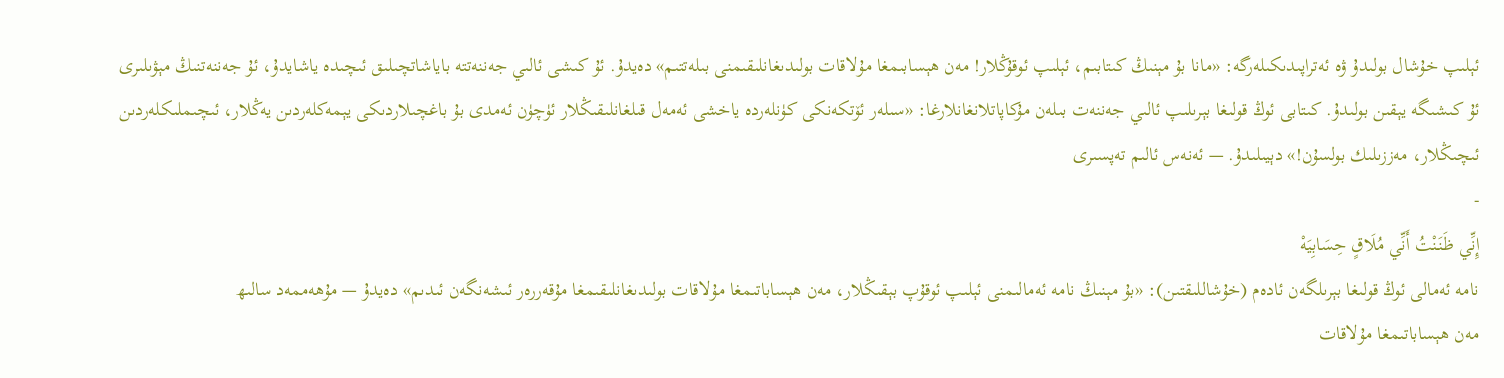ئېلىپ خۇشال بولىدۇ ۋە ئەتراپىدىكىلەرگە: «مانا بۇ مېنىڭ كىتابىم، ئېلىپ ئوقۇڭلار! مەن ھېسابىمغا مۇلاقات بولىدىغانلىقىمنى بىلەتتىم» دەيدۇ. ئۇ كىشى ئالىي جەننەتتە باياشاتچىلىق ئىچىدە ياشايدۇ، ئۇ جەننەتنىڭ مېۋىلىرى ئۇ كىشىگە يېقىن بولىدۇ. كىتابى ئوڭ قولىغا بېرىلىپ ئالىي جەننەت بىلەن مۇكاپاتلانغانلارغا: «سىلەر ئۆتكەنكى كۈنلەردە ياخشى ئەمەل قىلغانلىقىڭلار ئۈچۈن ئەمدى بۇ باغچىلاردىكى يېمەكلەردىن يەڭلار، ئىچىملىكلەردىن ئىچىڭلار، مەززىلىك بولسۇن!» دېيىلىدۇ. — ئەنەس ئالىم تەپسىرى
-
إِنِّي ظَنَنْتُ أَنِّي مُلَاقٍ حِسَابِيَهْ
نامە ئەمالى ئوڭ قولىغا بېرىلگەن ئادەم (خۇشاللىقتىن): «بۇ مېنىڭ نامە ئەمالىمنى ئېلىپ ئوقۇپ بېقىڭلار، مەن ھېساباتىمغا مۇلاقات بولىدىغانلىقىمغا مۇقەررەر ئىشەنگەن ئىدىم» دەيدۇ — مۇھەممەد سالىھ
مەن ھېساباتىمغا مۇلاقات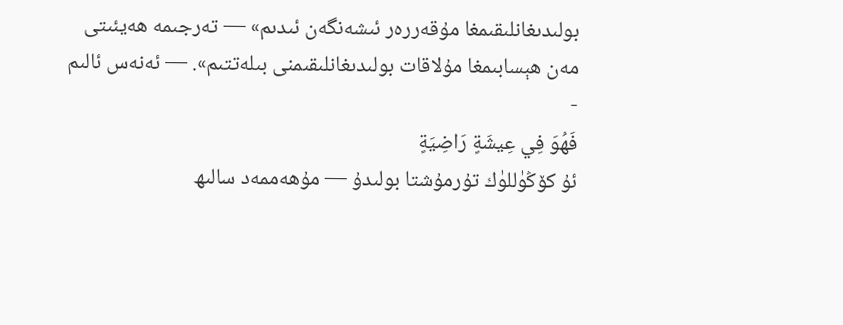بولىدىغانلىقىمغا مۇقەررەر ئىشەنگەن ئىدىم» — تەرجىمە ھەيئىتى
مەن ھېسابىمغا مۇلاقات بولىدىغانلىقىمنى بىلەتتىم». — ئەنەس ئالىم
-
فَهُوَ فِي عِيشَةٍ رَاضِيَةٍ
ئۇ كۆڭۈللۈك تۇرمۇشتا بولىدۇ — مۇھەممەد سالىھ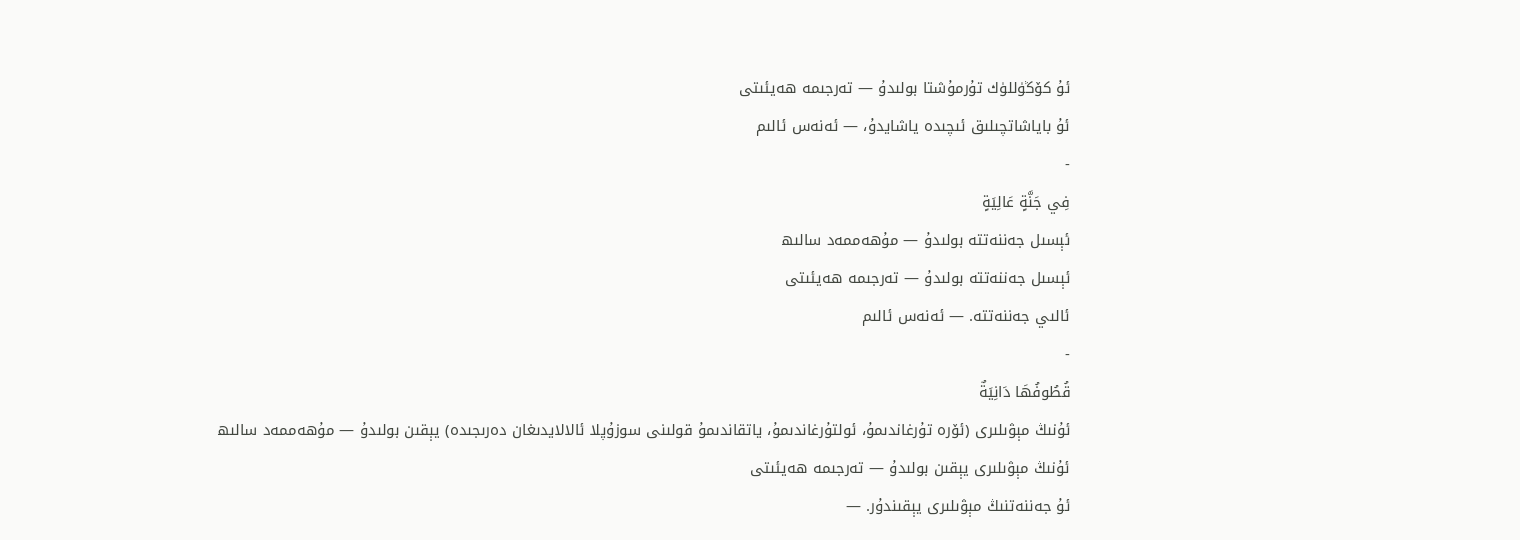ئۇ كۆڭۈللۈك تۇرمۇشتا بولىدۇ — تەرجىمە ھەيئىتى
ئۇ باياشاتچىلىق ئىچىدە ياشايدۇ، — ئەنەس ئالىم
-
فِي جَنَّةٍ عَالِيَةٍ
ئېسىل جەننەتتە بولىدۇ — مۇھەممەد سالىھ
ئېسىل جەننەتتە بولىدۇ — تەرجىمە ھەيئىتى
ئالىي جەننەتتە. — ئەنەس ئالىم
-
قُطُوفُهَا دَانِيَةٌ
ئۇنىڭ مېۋىلىرى (ئۆرە تۇرغاندىمۇ، ئولتۇرغاندىمۇ، ياتقاندىمۇ قولىنى سوزۇپلا ئالالايدىغان دەرىجىدە) يېقىن بولىدۇ — مۇھەممەد سالىھ
ئۇنىڭ مېۋىلىرى يېقىن بولىدۇ — تەرجىمە ھەيئىتى
ئۇ جەننەتنىڭ مېۋىلىرى يېقىندۇر. —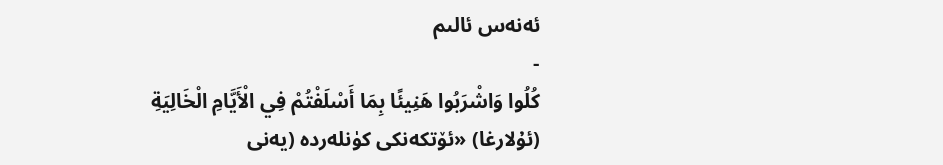ئەنەس ئالىم
-
كُلُوا وَاشْرَبُوا هَنِيئًا بِمَا أَسْلَفْتُمْ فِي الْأَيَّامِ الْخَالِيَةِ
(ئۇلارغا) «ئۆتكەنكى كۈنلەردە (يەنى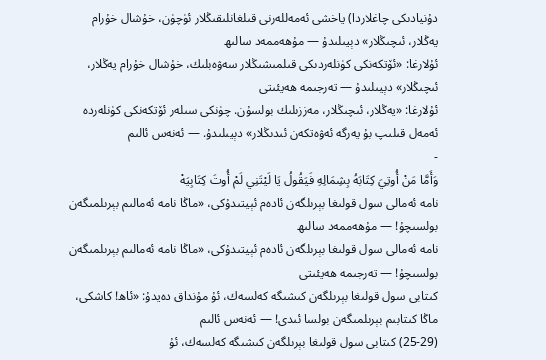دۇنيادىكى چاغلاردا) ياخشى ئەمەللەرنى قىلغانلىقىڭلار ئۈچۈن، خۇشال خۇرام يەڭلار، ئىچىڭلار» دېيىلىدۇ — مۇھەممەد سالىھ
ئۇلارغا: «ئۆتكەنكى كۈنلەردىكى قىلمىشىڭلار سەۋەبلىك، خۇشال خۇرام يەڭلار، ئىچىڭلار» دېيىلىدۇ — تەرجىمە ھەيئىتى
ئۇلارغا: «يەڭلار، ئىچىڭلار، مەززىلىك بولسۇن. چۈنكى سىلەر ئۆتكەنكى كۈنلەردە ئەمەل قىلىپ بۇ يەرگە ئەۋەتكەن ئىدىڭلار» دېيىلىدۇ. — ئەنەس ئالىم
-
وَأَمَّا مَنْ أُوتِيَ كِتَابَهُ بِشِمَالِهِ فَيَقُولُ يَا لَيْتَنِي لَمْ أُوتَ كِتَابِيَهْ
نامە ئەمالى سول قولىغا بېرىلگەن ئادەم ئېيتىدۇكى، «ماڭا نامە ئەمالىم بېرىلمىگەن بولسىچۇ! — مۇھەممەد سالىھ
نامە ئەمالى سول قولىغا بېرىلگەن ئادەم ئېيتىدۇكى، «ماڭا نامە ئەمالىم بېرىلمىگەن بولسىچۇ! — تەرجىمە ھەيئىتى
كىتابى سول قولىغا بېرىلگەن كىشىگە كەلسەك، ئۇ مۇنداق دەيدۇ: «ئاھ! كاشكى، ماڭا كىتابىم بېرىلمىگەن بولسا ئىدى! — ئەنەس ئالىم
(25-29) كىتابى سول قولىغا بېرىلگەن كىشىگە كەلسەك، ئۇ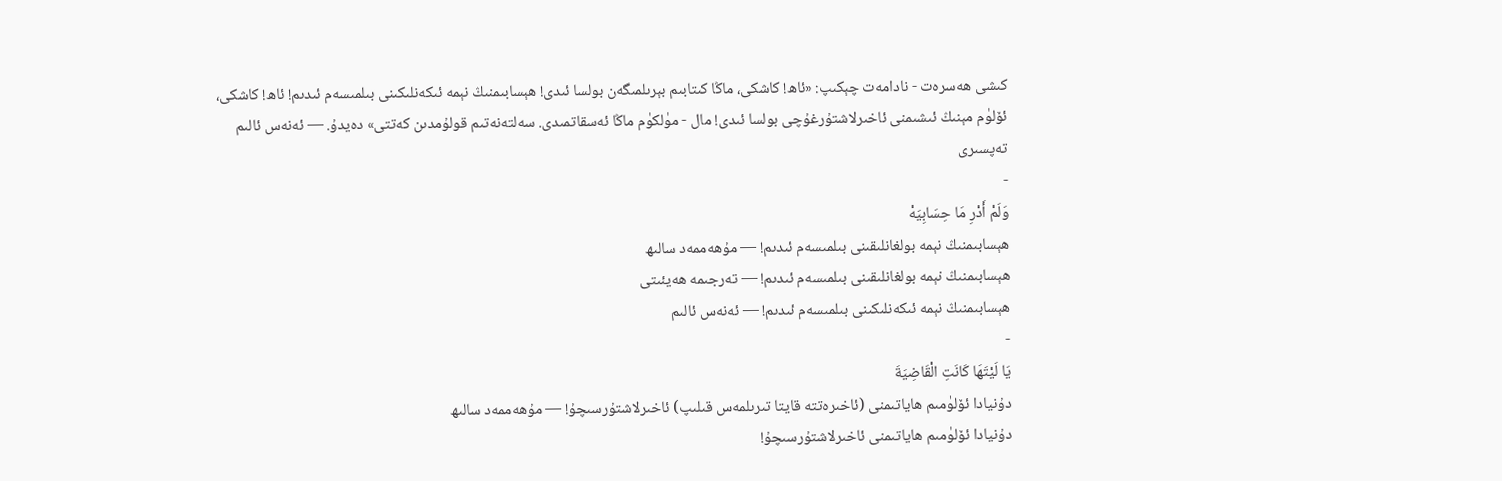كىشى ھەسرەت - نادامەت چېكىپ: «ئاھ! كاشكى، ماڭا كىتابىم بېرىلمىگەن بولسا ئىدى! ھېسابىمنىڭ نېمە ئىكەنلىكىنى بىلمىسەم ئىدىم! ئاھ! كاشكى، ئۆلۈم مېنىڭ ئىشىمنى ئاخىرلاشتۇرغۇچى بولسا ئىدى! مال - مۈلكۈم ماڭا ئەسقاتمىدى. سەلتەنەتىم قولۇمدىن كەتتى» دەيدۇ. — ئەنەس ئالىم تەپسىرى
-
وَلَمْ أَدْرِ مَا حِسَابِيَهْ
ھېسابىمنىڭ نېمە بولغانلىقىنى بىلمىسەم ئىدىم! — مۇھەممەد سالىھ
ھېسابىمنىڭ نېمە بولغانلىقىنى بىلمىسەم ئىدىم! — تەرجىمە ھەيئىتى
ھېسابىمنىڭ نېمە ئىكەنلىكىنى بىلمىسەم ئىدىم! — ئەنەس ئالىم
-
يَا لَيْتَهَا كَانَتِ الْقَاضِيَةَ
دۇنيادا ئۆلۈمىم ھاياتىمنى (ئاخىرەتتە قايتا تىرىلمەس قىلىپ) ئاخىرلاشتۇرسىچۇ! — مۇھەممەد سالىھ
دۇنيادا ئۆلۈمىم ھاياتىمنى ئاخىرلاشتۇرسىچۇ!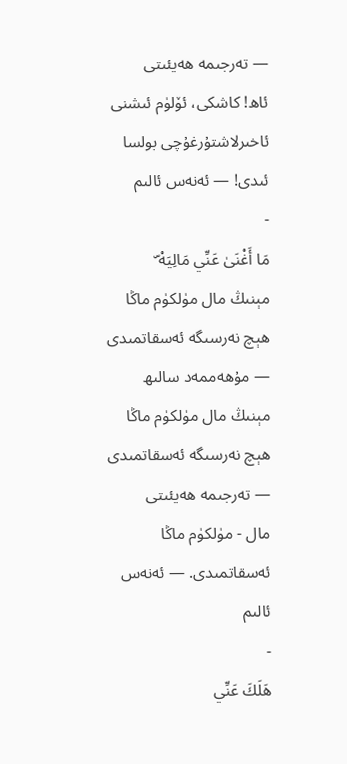— تەرجىمە ھەيئىتى
ئاھ! كاشكى، ئۆلۈم ئىشنى ئاخىرلاشتۇرغۇچى بولسا ئىدى! — ئەنەس ئالىم
-
مَا أَغْنَىٰ عَنِّي مَالِيَهْ ۜ
مېنىڭ مال مۈلكۈم ماڭا ھېچ نەرسىگە ئەسقاتمىدى — مۇھەممەد سالىھ
مېنىڭ مال مۈلكۈم ماڭا ھېچ نەرسىگە ئەسقاتمىدى — تەرجىمە ھەيئىتى
مال - مۈلكۈم ماڭا ئەسقاتمىدى. — ئەنەس ئالىم
-
هَلَكَ عَنِّي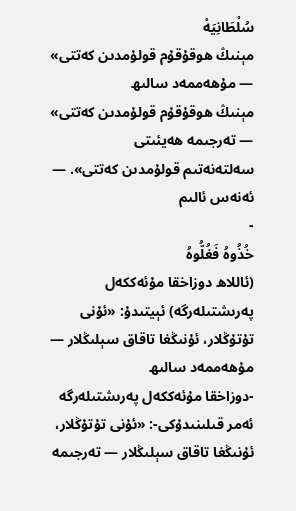سُلْطَانِيَهْ
مېنىڭ ھوقۇقۇم قولۇمدىن كەتتى» — مۇھەممەد سالىھ
مېنىڭ ھوقۇقۇم قولۇمدىن كەتتى» — تەرجىمە ھەيئىتى
سەلتەنەتىم قولۇمدىن كەتتى». — ئەنەس ئالىم
-
خُذُوهُ فَغُلُّوهُ
(ئاللاھ دوزاخقا مۇئەككەل پەرىشتىلەرگە) ئېيتىدۇ: «ئۇنى تۇتۇڭلار، ئۇنىڭغا تاقاق سېلىڭلار — مۇھەممەد سالىھ
-دوزاخقا مۇئەككەل پەرىشتىلەرگە ئەمر قىلىنىدۇكى-: «ئۇنى تۇتۇڭلار، ئۇنىڭغا تاقاق سېلىڭلار — تەرجىمە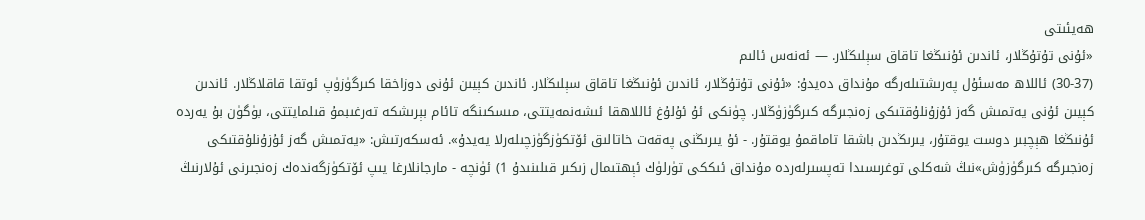ھەيئىتى
«ئۇنى تۇتۇڭلار، ئاندىن ئۇنىڭغا تاقاق سېلىڭلار. — ئەنەس ئالىم
(30-37) ئاللاھ مەسئۇل پەرىشتىلەرگە مۇنداق دەيدۇ: «ئۇنى تۇتۇڭلار، ئاندىن ئۇنىڭغا تاقاق سېلىڭلار. ئاندىن كېيىن ئۇنى دوزاخقا كىرگۈزۈپ ئوتقا قاقلاڭلار. ئاندىن كېيىن ئۇنى يەتمىش گەز ئۇزۇنلۇقتىكى زەنجىرگە كىرگۈزۈڭلار. چۈنكى ئۇ ئۇلۇغ ئاللاھقا ئىشەنمەيتتى، مىسكىنگە تائام بېرىشكە تەرغىبمۇ قىلمايتتى، بۈگۈن بۇ يەردە ئۇنىڭغا ھېچبىر دوست يوقتۇر، يىرىڭدىن باشقا تاماقمۇ يوقتۇر. - ئۇ يىرىڭنى پەقەت خاتالىق ئۆتكۈزگۈزچىلەرلا يەيدۇ». ئەسكەرتىش: «يەتمىش گەز ئۇزۇنلۇقتىكى زەنجىرگە كىرگۈزۈش»نىڭ شەكلى توغرىسىدا تەپسىرلەردە مۇنداق ئىككى تۈرلۈك ئېھتىمال زىكىر قىلىنىدۇ 1) ئۈنچە - مارجانلارغا يىپ ئۆتكۈزگەندەك زەنجىرنى ئۇلارنىڭ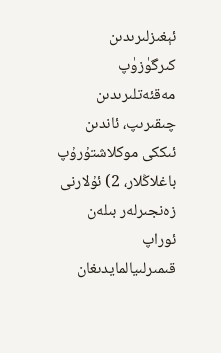ئېغىزلىرىدىن كىرگۈزۈپ مەقئەتلىرىدىن چىقىرىپ، ئاندىن ئىككى موكلاشتۇرۇپ باغلاڭلار، 2) ئۇلارنى زەنجىرلەر بىلەن ئوراپ قىمىرلىيالمايدىغان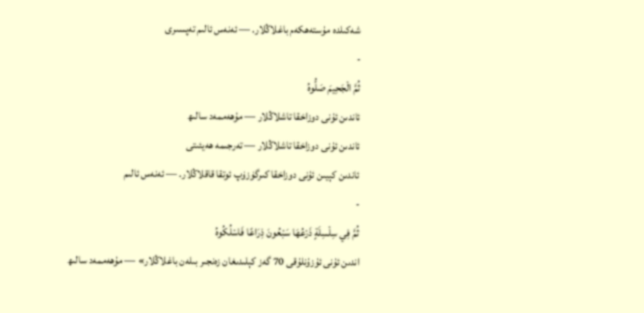شەكىلدە مۇستەھكەم باغلاڭلار. — ئەنەس ئالىم تەپسىرى
-
ثُمَّ الْجَحِيمَ صَلُّوهُ
ئاندىن ئۇنى دوزاخقا تاشلاڭلار — مۇھەممەد سالىھ
ئاندىن ئۇنى دوزاخقا تاشلاڭلار — تەرجىمە ھەيئىتى
ئاندىن كېيىن ئۇنى دوزاخقا كىرگۈزۈپ ئوتقا قاقلاڭلار. — ئەنەس ئالىم
-
ثُمَّ فِي سِلْسِلَةٍ ذَرْعُهَا سَبْعُونَ ذِرَاعًا فَاسْلُكُوهُ
اندىن ئۇنى ئۇزۇنلۇقى 70 گەز كېلىدىغان زەنجىر بىلەن باغلاڭلار» — مۇھەممەد سالىھ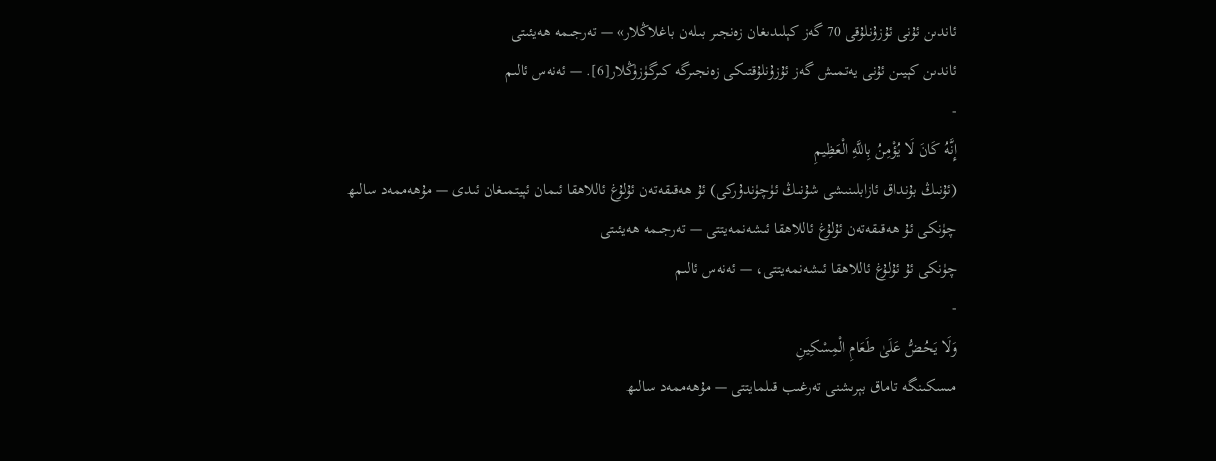ئاندىن ئۇنى ئۇزۇنلۇقى 70 گەز كېلىدىغان زەنجىر بىلەن باغلاڭلار» — تەرجىمە ھەيئىتى
ئاندىن كېيىن ئۇنى يەتمىش گەز ئۇزۇنلۇقتىكى زەنجىرگە كىرگۈزۈڭلار[6]. — ئەنەس ئالىم
-
إِنَّهُ كَانَ لَا يُؤْمِنُ بِاللَّهِ الْعَظِيمِ
(ئۇنىڭ بۇنداق ئازابلىنىشى شۇنىڭ ئۈچۈندۇركى) ئۇ ھەقىقەتەن ئۇلۇغ ئاللاھقا ئىمان ئېيتمىغان ئىدى — مۇھەممەد سالىھ
چۈنكى ئۇ ھەقىقەتەن ئۇلۇغ ئاللاھقا ئىشەنمەيتتى — تەرجىمە ھەيئىتى
چۈنكى ئۇ ئۇلۇغ ئاللاھقا ئىشەنمەيتتى، — ئەنەس ئالىم
-
وَلَا يَحُضُّ عَلَىٰ طَعَامِ الْمِسْكِينِ
مىسكىنگە تاماق بېرىشنى تەرغىب قىلمايتتى — مۇھەممەد سالىھ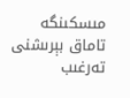مىسكىنگە تاماق بېرىشنى تەرغىب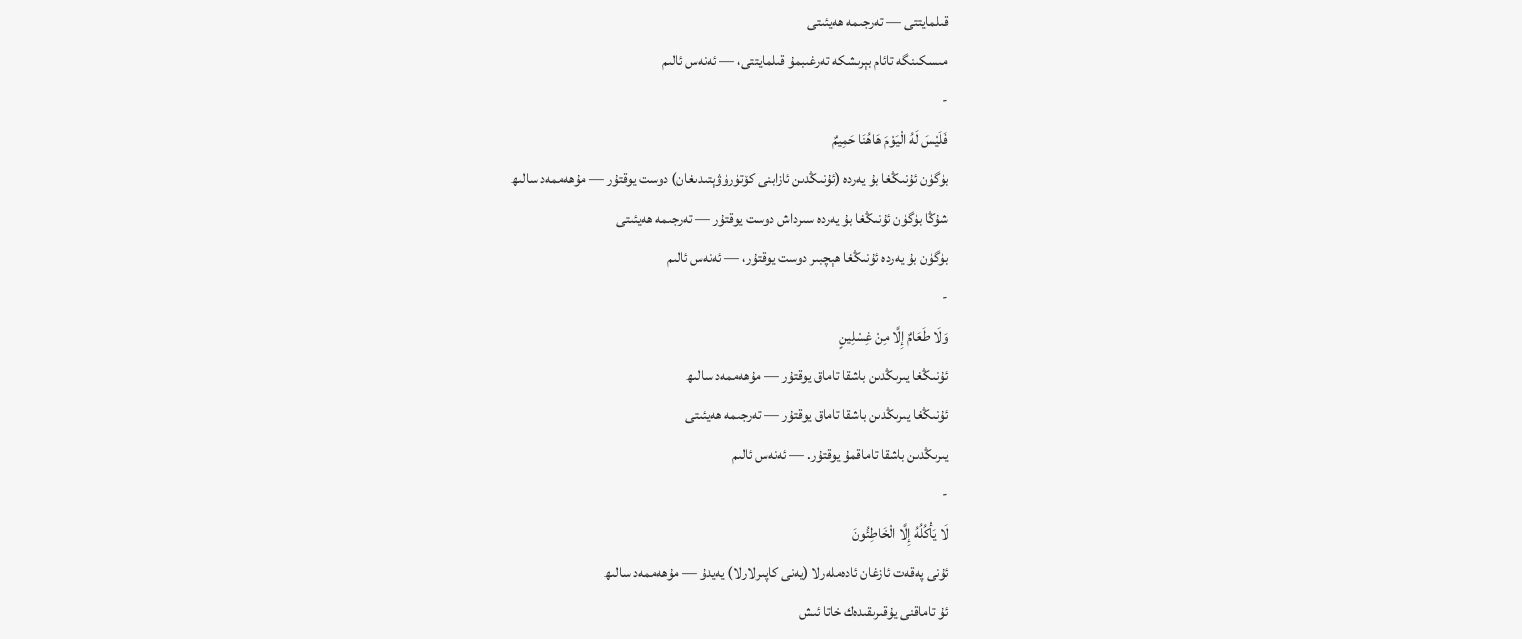قىلمايتتى — تەرجىمە ھەيئىتى
مىسكىنگە تائام بېرىشكە تەرغىبمۇ قىلمايتتى، — ئەنەس ئالىم
-
فَلَيْسَ لَهُ الْيَوْمَ هَاهُنَا حَمِيمٌ
بۈگۈن ئۇنىڭغا بۇ يەردە (ئۇنىڭدىن ئازابنى كۆتۈرۈۋېتىدىغان) دوست يوقتۇر — مۇھەممەد سالىھ
شۇڭا بۈگۈن ئۇنىڭغا بۇ يەردە سىرداش دوست يوقتۇر — تەرجىمە ھەيئىتى
بۈگۈن بۇ يەردە ئۇنىڭغا ھېچبىر دوست يوقتۇر، — ئەنەس ئالىم
-
وَلَا طَعَامٌ إِلَّا مِنْ غِسْلِينٍ
ئۇنىڭغا يىرىڭدىن باشقا تاماق يوقتۇر — مۇھەممەد سالىھ
ئۇنىڭغا يىرىڭدىن باشقا تاماق يوقتۇر — تەرجىمە ھەيئىتى
يىرىڭدىن باشقا تاماقمۇ يوقتۇر. — ئەنەس ئالىم
-
لَا يَأْكُلُهُ إِلَّا الْخَاطِئُونَ
ئۇنى پەقەت ئازغان ئادەملەرلا (يەنى كاپىرلارلا) يەيدۇ — مۇھەممەد سالىھ
ئۇ تاماقنى يۇقىرىقىدەك خاتا ئىش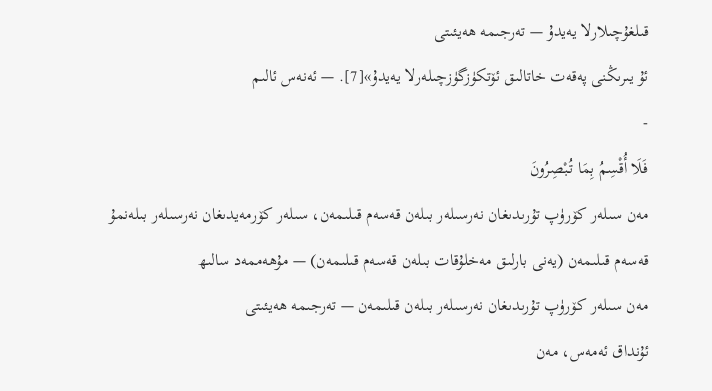قىلغۇچىلارلا يەيدۇ — تەرجىمە ھەيئىتى
ئۇ يىرىڭنى پەقەت خاتالىق ئۆتكۈزگۈزچىلەرلا يەيدۇ»[7]. — ئەنەس ئالىم
-
فَلَا أُقْسِمُ بِمَا تُبْصِرُونَ
مەن سىلەر كۆرۈپ تۇرىدىغان نەرسىلەر بىلەن قەسەم قىلىمەن، سىلەر كۆرمەيدىغان نەرسىلەر بىلەنمۇ قەسەم قىلىمەن (يەنى بارلىق مەخلۇقات بىلەن قەسەم قىلىمەن) — مۇھەممەد سالىھ
مەن سىلەر كۆرۈپ تۇرىدىغان نەرسىلەر بىلەن قىلىمەن — تەرجىمە ھەيئىتى
ئۇنداق ئەمەس، مەن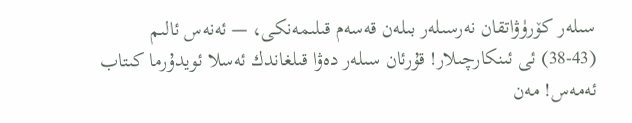سىلەر كۆرۈۋاتقان نەرسىلەر بىلەن قەسەم قىلىمەنكى، — ئەنەس ئالىم
(38-43) ئى ئىنكارچىلار! قۇرئان سىلەر دەۋا قىلغاندك ئەسلا ئويدۇرما كىتاب ئەمەس! مەن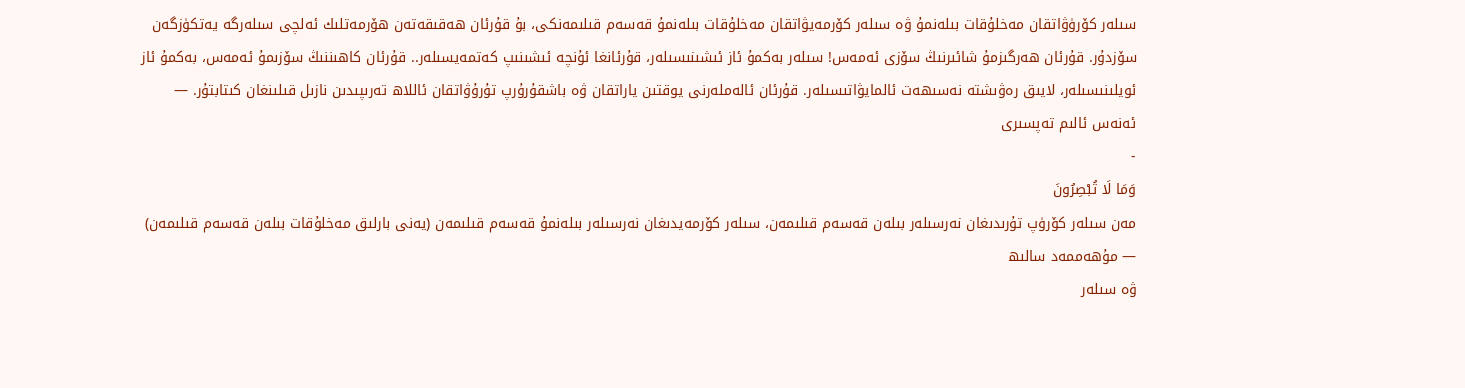سىلەر كۆرۈۋاتقان مەخلۇقات بىلەنمۇ ۋە سىلەر كۆرمەيۋاتقان مەخلۇقات بىلەنمۇ قەسەم قىلىمەنكى، بۇ قۇرئان ھەقىقەتەن ھۆرمەتلىك ئەلچى سىلەرگە يەتكۈزگەن سۆزدۇر. قۇرئان ھەرگىزمۇ شائىرنىڭ سۆزى ئەمەس! سىلەر بەكمۇ ئاز ئىشىنىسىلەر، قۇرئانغا ئۇنچە ئىشىنىپ كەتمەيسىلەر.. قۇرئان كاھىننىڭ سۆزىمۇ ئەمەس، بەكمۇ ئاز ئويلىنىسىلەر، لايىق رەۋىشتە نەسىھەت ئالمايۋاتىسىلەر. قۇرئان ئالەملەرنى يوقتىن ياراتقان ۋە باشقۇرۇرپ تۇرۇۋاتقان ئاللاھ تەرىپىدىن نازىل قىلىنغان كىتابتۇر. — ئەنەس ئالىم تەپسىرى
-
وَمَا لَا تُبْصِرُونَ
مەن سىلەر كۆرۈپ تۇرىدىغان نەرسىلەر بىلەن قەسەم قىلىمەن، سىلەر كۆرمەيدىغان نەرسىلەر بىلەنمۇ قەسەم قىلىمەن (يەنى بارلىق مەخلۇقات بىلەن قەسەم قىلىمەن) — مۇھەممەد سالىھ
ۋە سىلەر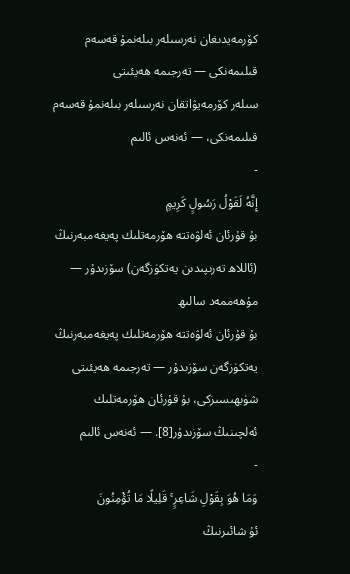كۆرمەيدىغان نەرسىلەر بىلەنمۇ قەسەم قىلىمەنكى — تەرجىمە ھەيئىتى
سىلەر كۆرمەيۋاتقان نەرسىلەر بىلەنمۇ قەسەم قىلىمەنكى، — ئەنەس ئالىم
-
إِنَّهُ لَقَوْلُ رَسُولٍ كَرِيمٍ
بۇ قۇرئان ئەلۋەتتە ھۆرمەتلىك پەيغەمبەرنىڭ (ئاللاھ تەرىپىدىن يەتكۈزگەن) سۆزىدۇر — مۇھەممەد سالىھ
بۇ قۇرئان ئەلۋەتتە ھۆرمەتلىك پەيغەمبەرنىڭ يەتكۈزگەن سۆزىدۇر — تەرجىمە ھەيئىتى
شۈبھىسىزكى، بۇ قۇرئان ھۆرمەتلىك ئەلچىنىڭ سۆزىدۇر[8]. — ئەنەس ئالىم
-
وَمَا هُوَ بِقَوْلِ شَاعِرٍ ۚ قَلِيلًا مَا تُؤْمِنُونَ
ئۇ شائىرنىڭ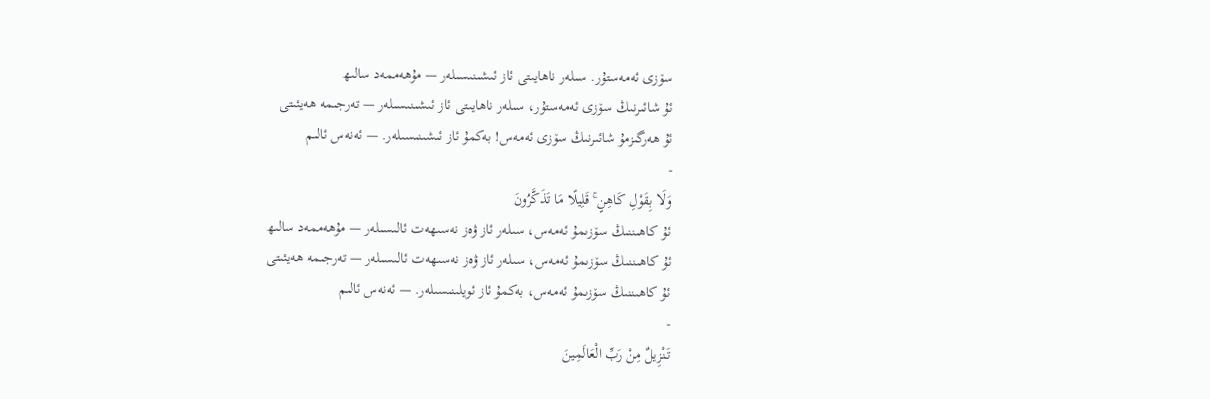سۆزى ئەمەستۇر. سىلەر ناھايىتى ئاز ئىشىنىسىلەر — مۇھەممەد سالىھ
ئۇ شائىرنىڭ سۆزى ئەمەستۇر، سىلەر ناھايىتى ئاز ئىشىنىسىلەر — تەرجىمە ھەيئىتى
ئۇ ھەرگىزمۇ شائىرنىڭ سۆزى ئەمەس! بەكمۇ ئاز ئىشىنىسىلەر. — ئەنەس ئالىم
-
وَلَا بِقَوْلِ كَاهِنٍ ۚ قَلِيلًا مَا تَذَكَّرُونَ
ئۇ كاھىننىڭ سۆزىمۇ ئەمەس، سىلەر ئاز ۋەز نەسىھەت ئالىسىلەر — مۇھەممەد سالىھ
ئۇ كاھىننىڭ سۆزىمۇ ئەمەس، سىلەر ئاز ۋەز نەسىھەت ئالىسىلەر — تەرجىمە ھەيئىتى
ئۇ كاھىننىڭ سۆزىمۇ ئەمەس، بەكمۇ ئاز ئويلىنىسىلەر. — ئەنەس ئالىم
-
تَنْزِيلٌ مِنْ رَبِّ الْعَالَمِينَ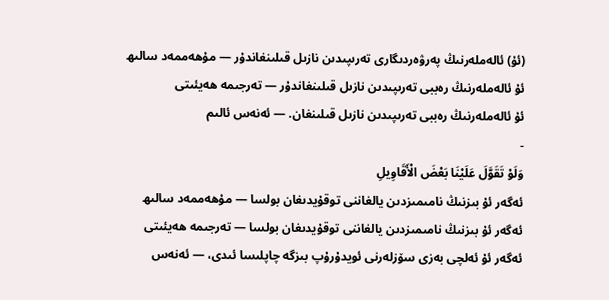(ئۇ) ئالەملەرنىڭ پەرۋەردىگارى تەرىپىدىن نازىل قىلىنغاندۇر — مۇھەممەد سالىھ
ئۇ ئالەملەرنىڭ رەببى تەرىپىدىن نازىل قىلىنغاندۇر — تەرجىمە ھەيئىتى
ئۇ ئالەملەرنىڭ رەببى تەرىپىدىن نازىل قىلىنغان. — ئەنەس ئالىم
-
وَلَوْ تَقَوَّلَ عَلَيْنَا بَعْضَ الْأَقَاوِيلِ
ئەگەر ئۇ بىزنىڭ نامىمىزدىن يالغاننى توقۇيدىغان بولسا — مۇھەممەد سالىھ
ئەگەر ئۇ بىزنىڭ نامىمىزدىن يالغاننى توقۇيدىغان بولسا — تەرجىمە ھەيئىتى
ئەگەر ئۇ ئەلچى بەزى سۆزلەرنى ئويدۇرۇپ بىزگە چاپلىسا ئىدى، — ئەنەس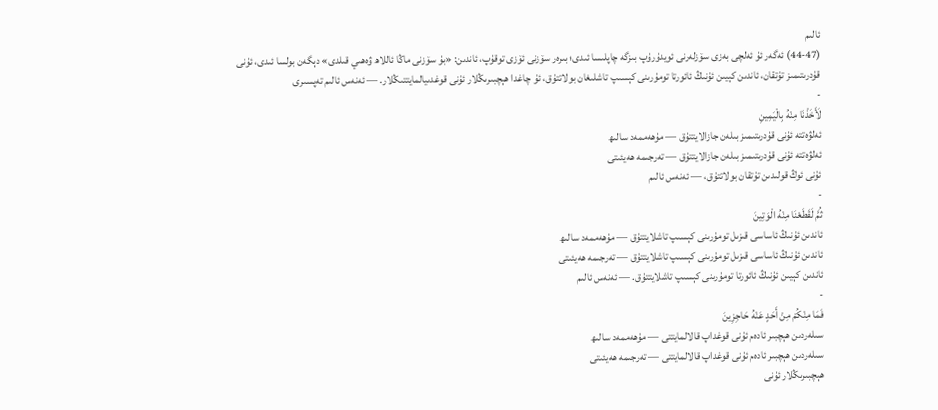ئالىم
(44-47) ئەگەر ئۇ ئەلچى بەزى سۆزلەرنى ئويدۇرۇپ بىزگە چاپلىسا ئىدى؛ بىرەر سۆزنى ئۆزى توقۇپ، ئاندىن: «بۇ سۆزنى ماڭا ئاللاھ ۋەھىي قىلدى» دېگەن بولسا ئىدى، ئۇنى قۇدرىتىمىز تۇتقان، ئاندىن كېيىن ئۇنىڭ ئائورتا تومۇرىنى كېسىپ تاشلىغان بولاتتۇق، ئۇ چاغدا ھېچبىرىڭلار ئۇنى قوغدىيالمايتتىڭلار. — ئەنەس ئالىم تەپسىرى
-
لَأَخَذْنَا مِنْهُ بِالْيَمِينِ
ئەلۋەتتە ئۇنى قۇدرىتىمىز بىلەن جازالايتتۇق — مۇھەممەد سالىھ
ئەلۋەتتە ئۇنى قۇدرىتىمىز بىلەن جازالايتتۇق — تەرجىمە ھەيئىتى
ئۇنى ئوڭ قولىدىن تۇتقان بولاتتۇق، — ئەنەس ئالىم
-
ثُمَّ لَقَطَعْنَا مِنْهُ الْوَتِينَ
ئاندىن ئۇنىڭ ئاساسى قىزىل تومۇرىنى كېسىپ تاشلايتتۇق — مۇھەممەد سالىھ
ئاندىن ئۇنىڭ ئاساسى قىزىل تومۇرىنى كېسىپ تاشلايتتۇق — تەرجىمە ھەيئىتى
ئاندىن كېيىن ئۇنىڭ ئائورتا تومۇرىنى كېسىپ تاشلايتتۇق. — ئەنەس ئالىم
-
فَمَا مِنْكُمْ مِنْ أَحَدٍ عَنْهُ حَاجِزِينَ
سىلەردىن ھېچبىر ئادەم ئۇنى قوغداپ قالالمايتتى — مۇھەممەد سالىھ
سىلەردىن ھېچبىر ئادەم ئۇنى قوغداپ قالالمايتتى — تەرجىمە ھەيئىتى
ھېچبىرىڭلار ئۇنى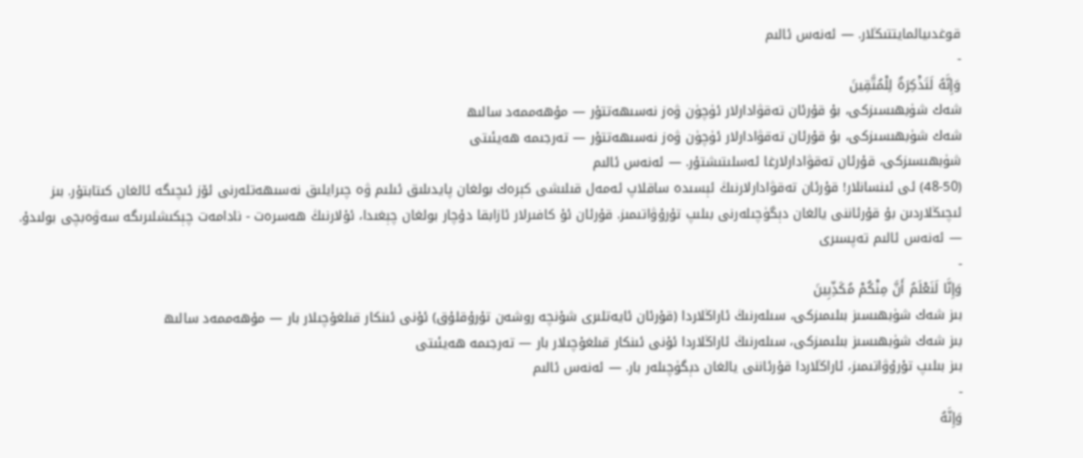قوغدىيالمايتتىڭلار. — ئەنەس ئالىم
-
وَإِنَّهُ لَتَذْكِرَةٌ لِلْمُتَّقِينَ
شەك شۈبھىسىزكى، بۇ قۇرئان تەقۋادارلار ئۈچۈن ۋەز نەسىھەتتۇر — مۇھەممەد سالىھ
شەك شۈبھىسىزكى، بۇ قۇرئان تەقۋادارلار ئۈچۈن ۋەز نەسىھەتتۇر — تەرجىمە ھەيئىتى
شۈبھىسىزكى، قۇرئان تەقۋادارلارغا ئەسلىتىشتۇر. — ئەنەس ئالىم
(48-50) ئى ئىنسانلار! قۇرئان تەقۋادارلارنىڭ ئېسىدە ساقلاپ ئەمەل قىلىشى كېرەك بولغان پايدىلىق ئىلىم ۋە چىرايلىق نەسىھەتلەرنى ئۆز ئىچىگە ئالغان كىتابتۇر. بىز ئىچىڭلاردىن بۇ قۇرئاننى يالغان دېگۈچىلەرنى بىلىپ تۇرۇۋاتىمىز. قۇرئان ئۇ كافىرلار ئازابقا دۇچار بولغان چېغىدا، ئۇلارنىڭ ھەسرەت - نادامەت چېكىشلىرىگە سەۋەبچى بولىدۇ. — ئەنەس ئالىم تەپسىرى
-
وَإِنَّا لَنَعْلَمُ أَنَّ مِنْكُمْ مُكَذِّبِينَ
بىز شەك شۈبھىسىز بىلىمىزكى، سىلەرنىڭ ئاراڭلاردا (قۇرئان ئايەتلىرى شۇنچە روشەن تۇرۇقلۇق) ئۇنى ئىنكار قىلغۇچىلار بار — مۇھەممەد سالىھ
بىز شەك شۈبھىسىز بىلىمىزكى، سىلەرنىڭ ئاراڭلاردا ئۇنى ئىنكار قىلغۇچىلار بار — تەرجىمە ھەيئىتى
بىز بىلىپ تۇرۇۋاتىمىز، ئاراڭلاردا قۇرئاننى يالغان دېگۈچىلەر بار. — ئەنەس ئالىم
-
وَإِنَّهُ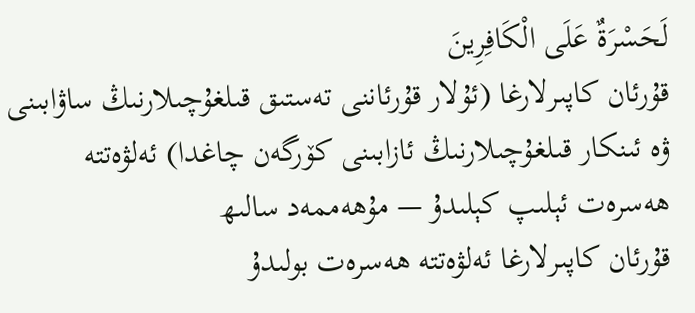لَحَسْرَةٌ عَلَى الْكَافِرِينَ
قۇرئان كاپىرلارغا (ئۇلار قۇرئاننى تەستىق قىلغۇچىلارنىڭ ساۋابىنى ۋە ئىنكار قىلغۇچىلارنىڭ ئازابىنى كۆرگەن چاغدا) ئەلۋەتتە ھەسرەت ئېلىپ كېلىدۇ — مۇھەممەد سالىھ
قۇرئان كاپىرلارغا ئەلۋەتتە ھەسرەت بولىدۇ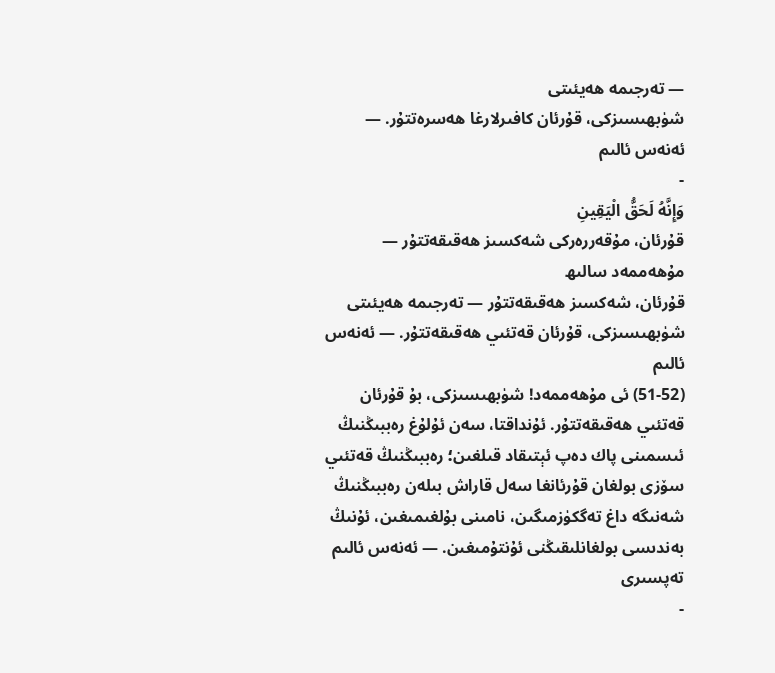— تەرجىمە ھەيئىتى
شۈبھىسىزكى، قۇرئان كافىرلارغا ھەسرەتتۇر. — ئەنەس ئالىم
-
وَإِنَّهُ لَحَقُّ الْيَقِينِ
قۇرئان، مۇقەررەركى شەكسىز ھەقىقەتتۇر — مۇھەممەد سالىھ
قۇرئان، شەكسىز ھەقىقەتتۇر — تەرجىمە ھەيئىتى
شۈبھىسىزكى، قۇرئان قەتئىي ھەقىقەتتۇر. — ئەنەس ئالىم
(51-52) ئى مۇھەممەد! شۈبھىسىزكى، بۇ قۇرئان قەتئىي ھەقىقەتتۇر. ئۇنداقتا، سەن ئۇلۇغ رەببىڭنىڭ ئىسمىنى پاك دەپ ئېتىقاد قىلغىن؛ رەببىڭنىڭ قەتئىي سۆزى بولغان قۇرئانغا سەل قاراش بىلەن رەببىڭنىڭ شەنىگە داغ تەگكۈزمىگىن، نامىنى بۇلغىمىغىن، ئۇنىڭ بەندىسى بولغانلىقىڭنى ئۇنتۇمىغىن. — ئەنەس ئالىم تەپسىرى
-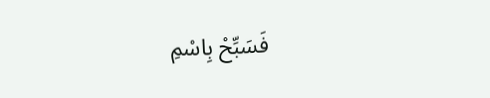فَسَبِّحْ بِاسْمِ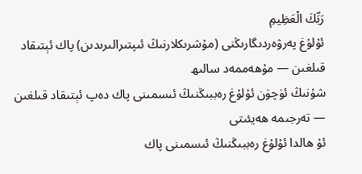رَبِّكَ الْعَظِيمِ
ئۇلۇغ پەرۋەردىگارىڭنى (مۇشرىكلارنىڭ ئىپتىرالىرىدىن) پاك ئېتىقاد قىلغىن — مۇھەممەد سالىھ
شۇنىڭ ئۈچۈن ئۇلۇغ رەببىڭنىڭ ئىسمىنى پاك دەپ ئېتىقاد قىلغىن — تەرجىمە ھەيئىتى
ئۇ ھالدا ئۇلۇغ رەببىڭنىڭ ئىسمىنى پاك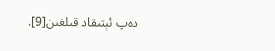دەپ ئېتىقاد قىلغىن[9].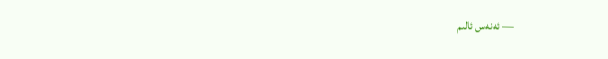— ئەنەس ئالىم